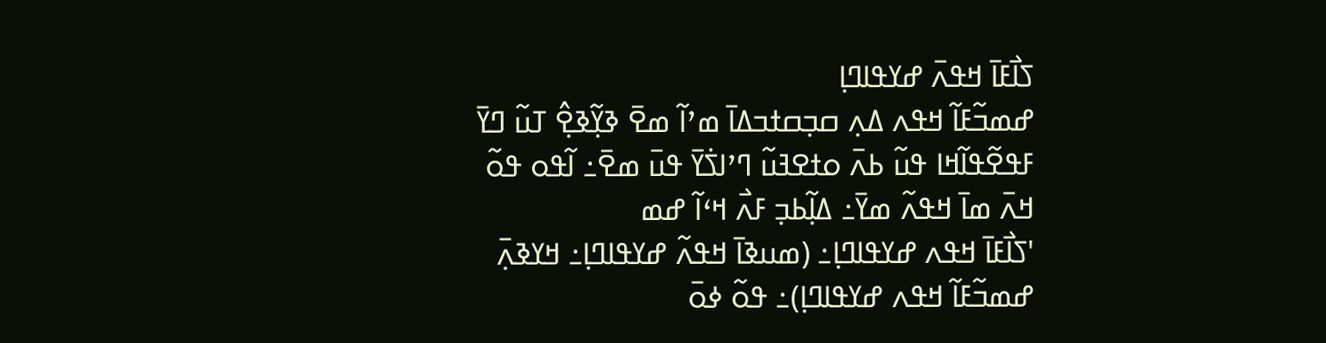ߖߊ߯ߓߊ߫ ߞߟߍ߫ ߝߌߟߊߣߊ߲
ߝߘߏ߬ߓߊ߬ ߞߟߍ ߡߍ߲ ߛߏ߲ߛߙߏߡߊ߫ ߘߴߊ߬ ߘߐ߫ ߢߌ߲߬ߢߐ߲߮ ߠߎ߬ ߣߌ߫ ߓߟߐ߬ߟߊ߬ߞߊ ߟߎ߬ ߕߍ߫ ߋߙߐߔߎ߬ ߣߴߊߖ߭ߌ߫ ߟߎ߫ ߘߐ߫߸ ߊ߬ߟߋ ߟߋ߬ ߞߍ߫ ߘߊ߫ ߞߟߍ߬ ߘߌ߫߸ ߡߊ߲߬ߕߏ߲ ߓߍ߯ ߞߵߊ߬ ߝߘ
'ߖߊ߯ߓߊ߫ ߞߟߍ ߝߌߟߊߣߊ߲߸ (ߘߎߢߊ߫ ߞߟߍ߬ ߝߌߟߊߣߊ߲߸ ߞߌߢߍ߲߫ ߝߘߏ߬ߓߊ߬ ߞߟߍ ߝߌߟߊߣߊ߲)߸ ߟߋ߬ ߦߋ߫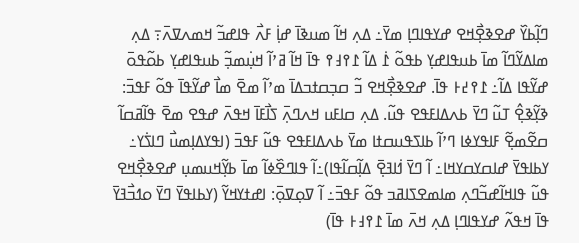ߣߊ߲߬ߕߌ߰ ߝߐߢߐ߲߯ߞߐ ߝߌߟߊߣߊ߲ ߘߌ߫߸ ߡߍ߲ ߞߊ߬ ߘߎߢߊ߫ ߝߊ߲߭ ߓߍ߯ ߟߊߝߏ߬ ߞߘߍߜߍ߫߹ ߡߍ߲ ߘߊߡߌ߬ߣߊ߬ ߘߊ߫ ߕߎߟߊߝߌ߲ ߕߟߋ߬ ߁߭ ߡߊ߬ ߁߉߃߉ ߟߊ߫ ߞߊ߬ ߥߴߊ߬ ߞߎ߲߭ߘߏ߲߬ ߕߎߟߊߝߌ߲ ߕߋ߬ߟߋ߫ ߝߌ߬ߟߊ ߡߊ߬߸ ߁߉߄߅ ߟߊ߫. ߝߐߢߐ߲߯ߞߐ ߏ߬ ߛߏ߲ߛߙߏߡߊ߫ ߘߴߊ߬ ߘߐ߫ ߘߊ߯ ߝߌ߬ߟߊ߫ ߟߋ߬ ߓߟߏ߫: ߢߌ߲߬ߢߐ߲߮ ߠߎ߬ ߣߌ߫ ߕߍߡߊߓߟߐ ߟߎ߬. ߡߍ߲ ߛߊߓߎ ߞߍߣߍ߲߫ ߖߊ߯ߓߊ߫ ߞߟߍ߫ ߝߟߐ ߘߐ߫ ߟߊ߬ߥߛߊ߬ ߛߐ߬ߘߐ߲߬ ߓߊߟߌߦߊ ߣߴߊ߬ ߕߊߖߟߎߛߙߊ ߘߌ߫ ߕߍߡߊߓߟߐ ߟߎ߬ ߓߟߏ߫ (ߊߟߌߡߊ߲ߘߎ߯ ߣߊߖ߭ߌ߸ ߌߕߊߟߌ߫ ߝߊߛߌߛߌߞߊ߸ ߊ߬ ߣߌ߫ ߗ߭ߊߔߐ߲߫ ߡߊ߲߬ߛߊ߬ߟߊ)߸ߊ߬ ߟߊߣߐ߰ߦߊ߬ ߘߊ߫ ߕߌ߲߬ߞߎߘߎ߲ ߝߐߢߐ߲߯ߞߐ ߟߎ߬ ߟߊߞߊ߬ߝߏ߬ߣߍ߲ ߘߊߘߐߖߊߥߏ ߟߋ߬ ߓߟߏ߫߸ ߊ߬ ߜߋ߲ߜߋ߲߫: ߊߝߙߌߞߌ߬ (ߌߕߊߟߌ߫ ߣߌ߫ ߋߗߏ߯ߔߌ߫ ߟߊ߫ ߞߟߍ߬ ߝߌߟߊߣߊ߲ ߡߍ߲ ߞߍ߫ ߘߊ߫ ߁߉߃߅ ߟߊ߫)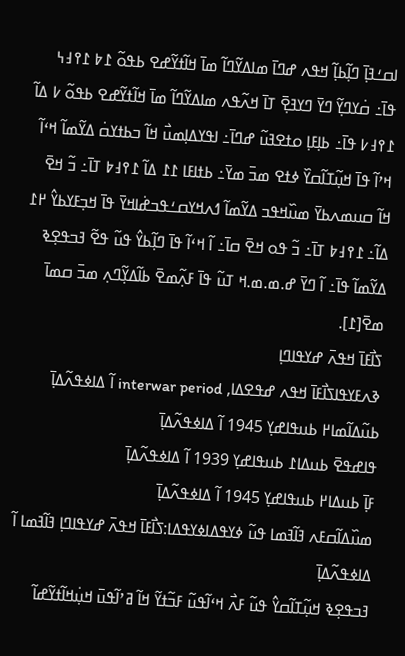ߊߛߑߔߊ߲߫ ߣߊ߲߬ߕߊ߲߬ ߞߟߍ ߝߣߊ߫ ߘߊߡߌ߬ߣߊ߬ ߘߊ߫ ߞߊ߬ߙߌ߬ߝߐ ߕߟߋ߬ ߁߈ ߁߉߃߆ ߟߊ߫߸ ߛ߭ߌߣߌ߲߬ ߣߌ߫ ߣߌߔߐ߲߫ ߠߊ߫ ߞߍ߬ߟߍ ߘߊߡߌ߬ߣߊ߬ ߘߊ߫ ߞߊ߬ߙߌ߬ߝߐ ߕߟߋ߬ ߇ ߡߊ߬ ߁߉߃߇ ߟߊ߫߸ ߕߊ߲ߓߊ߲ ߋߙߐߔߎ߬ ߝߣߊ߫߸ ߊߟߌߡߊ߲ߘߎ߯ ߞߊ߬ ߏߕߙߌߛ߭ ߡߌ߬ߘߊ߬ ߞߵߊ߬ ߞߴߊ߬ ߟߊ߫ ߞߎ߲߬ߠߊ߬ߛߌ߰ ߦߙߐ ߘߏ߫ ߘߌ߫߸ ߕߙߊߓߊ ߁߁ ߡߊ߬ ߁߉߃߈ ߠߊ߫߸ ߏ߬ ߞߐ߫ ߞߊ߬ ߛߎߘߍߕߌ߫ ߘߎ߰ߞߟߏ ߡߌ߬ߘߊ߬ ߗߍߞߌߛߑߟߏߝ߭ߊߞߌ߫ ߟߊ߫ ߞߏ߲ߓߌߕߌ߮ ߂߁ ߡߊ߬߸ ߁߉߃߈ ߠߊ߫߸ ߏ߬ ߟߋ ߞߐ߫ ߛߊ߫߸ ߊ߬ ߞߵߊ߬ ߟߊ߫ ߣߊ߲߬ߕߌ߮ ߟߎ߬ ߟߐ߬ ߔߏߟߐ߲ߢ ߡߌ߬ߘߊ߬ ߟߊ߫߸ ߊ߬ ߣߌ߫ ߝ.ߘ.ߘ.ߞ ߠߎ߬ ߟߊ߫ ߓߍ߲߬ߘߐ߫ ߕߊ߬ߡߌ߲߬ߣߍ߲ ߘߏ߫ ߛߘߊ߫ ߘߐ߫[߁].
ߖߊ߯ߓߊ߫ ߞߟߍ߫ ߝߌߟߊߣߊ߲
ߢߍߓߌߟߊߖߊ߯ߓߊ߫ ߞߟߍ ߝߟߐߡߊ, interwar period ߊ߬ ߡߊߦߟߍ߬ߡߊ߲߫
ߕߎ߬ߡߊ߬ߘߊ߂ ߕߎߟߊߝߌ߲ 1945 ߊ߬ ߡߊߦߟߍ߬ߡߊ߲߫
ߟߊߝߟߐ߫ ߕߎߡߊ߁ ߕߎߟߊߝߌ߲ 1939 ߊ߬ ߡߊߦߟߍ߬ߡߊ߲߫
ߓߊ߲߫ ߕߎߡߊ߂ ߕߎߟߊߝߌ߲ 1945 ߊ߬ ߡߊߦߟߍ߬ߡߊ߲߫
ߘߎ߰ߡߊ߬ߛߓߍ ߔߊ߬ߔߘߊ ߟߎ߬ ߦߌߟߡߊߦߌߟߡߊ:ߖߊ߯ߓߊ߫ ߞߟߍ߫ ߝߌߟߊߣߊ߲ ߔߊ߬ߔߘߊ ߊ߬ ߡߊߦߟߍ߬ߡߊ߲߫
ߔߏߟߐ߲ߢ ߞߎ߲߬ߠߊ߬ߛߌ߮ ߟߎ߬ ߓߍ߯ ߞߵߊ߬ߟߎ߬ ߓߏ߬ߙߌ߬ ߞߊ߬ ߥߴߊ߬ߟߎ߫ ߞߎ߲߭ߞߊ߬ߙߌ߬ߝߊ߬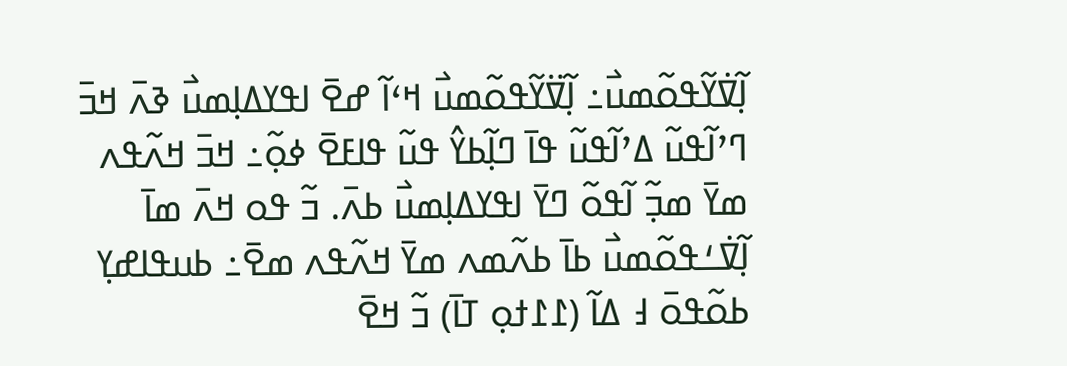ߊ߲߬ߜ߭ߌ߬ߟߋ߬ߘߎ߯߸ ߊ߲߬ߜ߳ߌ߬ߟߋ߬ߘߎ߯ ߞߵߊ߬ ߝߐ߫ ߊߟߌߡߊ߲ߘߎ߯ ߢߍ߫ ߞߏ߫ ߣߴߊ߬ߟߎ߬ ߡߴߊ߬ߟߎ߬ ߟߊ߫ ߣߊ߲߬ߕߌ߮ ߟߎ߬ ߟߊߓߐ߫ ߦߋ߲߬߸ ߞߏ߫ ߞߍ߬ߟߍ ߘߌ߫ ߘߏ߲߬ ߊ߬ߟߋ߬ ߣߌ߫ ߊߟߌߡߊ߲ߘߎ߯ ߕߍ߫. ߏ߬ ߟߋ ߞߍ߫ ߘߊ߫ ߊ߲߬ߜ߭ߑߟߋ߬ߘߎ߯ ߕߊ߫ ߕߍ߬ߘߍ ߘߌ߫ ߞߍ߬ߟߍ ߘߐ߫߸ ߕߎߟߊߝߌ߲ ߕߋ߬ߟߋ߫ ߃ ߡߊ߬ (߁߁ߙߋ߲ ߠߊ߫) ߏ߬ ߞߐ߫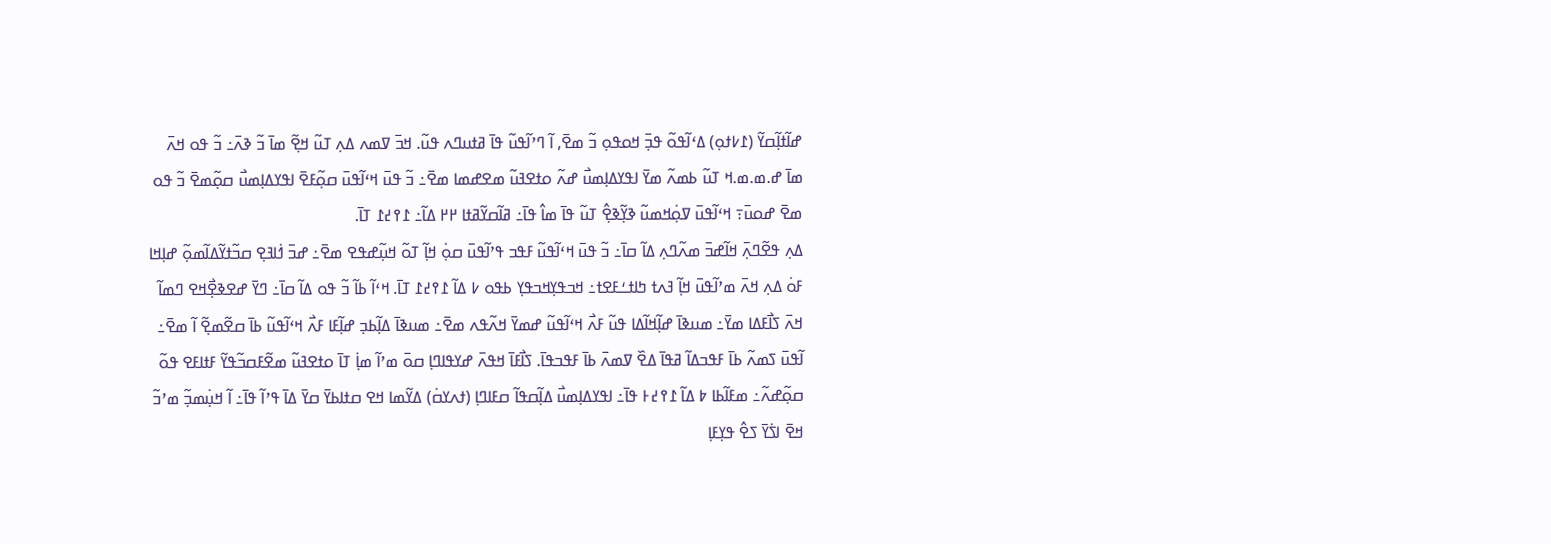ߝߊ߬ߙߊ߲߬ߛߌ߬ (߁߇ߙߋ߲) ߡߵߊ߬ߟߋ߬ ߟߏ߲߫ ߞߋߟߋ߲ ߏ߬ ߘߐ߫, ߊ߬ ߣߴߊ߬ߟߎ߬ ߟߊ߫ ߥߙߎߣߍ ߟߎ߬. ߞߏ߫ ߜߘߍ ߡߍ߲ ߠߎ߬ ߞߐ߲߬ ߘߊ߫ ߏ߬ ߢߍ߫߸ ߏ߬ ߟߋ ߞߍ߫ ߘߊ߫ ߝ.ߘ.ߘ.ߞ ߠߎ߬ ߕߘߍ߬ ߘߌ߫ ߊߟߌߡߊ߲ߘߎ߯ ߝߍ߬ ߋߙߐߔߎ߬ ߘߐߝߘߊ ߘߐ߫߸ ߏ߬ ߟߎ߫ ߞߵߊ߬ߟߎ߫ ߛߋ߲߬ߓߐ߫ ߊߟߌߡߊ߲ߘߎ߯ ߛߋ߲߬ߘߐ߫ ߏ߬ ߟߋ ߘߐ߫ ߝߋߎ߫߹ ߞߵߊ߬ߟߎ߫ ߜߋ߲߭ߞߘߎ߬ ߢߌ߲߬ߢߐ߲߮ ߠߎ߬ ߟߊ߫ ߘߊ߮ ߟߊ߫߸ ߥߊ߬ߛߌ߬ߥߙߊ ߂߂ ߡߊ߬߸ ߁߉߄߁ ߠߊ߫.
ߡߍ߲ ߟߐ߬ߣߍ߲߫ ߞߊ߬ߝߏ߫ ߘߍ߬ߣߍ߲ ߡߊ߬ ߛߊ߫߸ ߏ߬ ߟߎ߫ ߞߵߊ߬ߟߎ߬ ߓߟߏ ߟߴߊ߬ߟߎ߫ ߛߋ߲߭ ߞߊ߲߬ ߠߋ߬ ߞߎ߲߬ߝߟߐ ߘߐ߫߸ ߝߏ߫ ߗ߭ߊߔߐ߲ ߛߏ߬ߙߌ߬ߡߊ߬ߘߋ߲߬ ߝߊ߲ߞߊ ߓߋ߭ ߡߍ߲ ߞߍ߫ ߘߴߊ߬ߟߎ߫ ߞߊ߲߬ ߔߍߙ ߤߊߙߑߓߐߙ߸ ߞߏߟߌ߲ߞߏߟߌ߲ ߕߟߋ ߇ ߡߊ߬ ߁߉߄߁ ߠߊ߫. ߞߵߊ߬ ߕߊ߬ ߏ߬ ߟߋ ߡߊ߬ ߛߊ߫߸ ߣߌ߫ ߝߐߢߐ߲߯ߞߐ ߣߘߊ߬ ߞߍ߫ ߖߊ߯ߓߡߊ ߘߌ߫߸ ߘߎߢߊ߫ ߝߊ߲߬ߞߊ߬ߡߊ ߟߎ߬ ߓߍ߯ ߞߵߊ߬ߟߎ߬ ߝߘߌ߫ ߞߍ߬ߟߍ ߘߐ߫߸ ߘߎߢߊ߫ ߡߊ߲߬ߕߏ߲ ߝߊ߲߬ߓߊ ߓߍ߯ ߞߵߊ߬ߟߎ߬ ߕߊ߫ ߛߐ߬ߘߐ߲߬ ߊ߬ ߘߐ߫߸ ߊ߬ߟߎ߫ ߖߘߍ߬ ߕߊ߫ ߓߟߏߡߊ߬ ߥߟߊ߫ ߡߐ߰ ߜߘߍ߫ ߕߊ߫ ߓߟߏߟߊ߫. ߖߊ߯ߓߊ߫ ߞߟߍ߫ ߝߌߟߊߣߊ߲ ߛߋ߫ ߘߴߊ߬ ߘߊ߲߭ ߠߊ߫ ߋߙߐߔߎ߬ ߘߐ߬ߓߛߏ߬ߟߌ߬ ߓߙߊߓߐ ߟߋ߬ ߛߋ߲߬ߝߍ߬߸ ߘߓߊ߬ߕߊ ߈ ߡߊ߬ ߁߉߄߅ ߟߊ߫߸ ߊߟߌߡߊ߲ߘߎ߯ ߡߊ߲߬ߛߟߊ߬ ߛߓߊߣߊ߲ (ߙߍߌߛ߭) ߡߌ߬ߘߊ ߞߐ ߛߙߊߕߌ߫ ߛߌ߫ ߡߊ߫ ߟߴߊ߬ ߟߊ߫߸ ߊ߬ ߞߎ߲߭ߘߏ߲߬ ߘߴߏ߬ ߞߐ߫ ߊߖ߭ߌ߫ ߖߐ߮ ߟߌ߲ߓߊ߲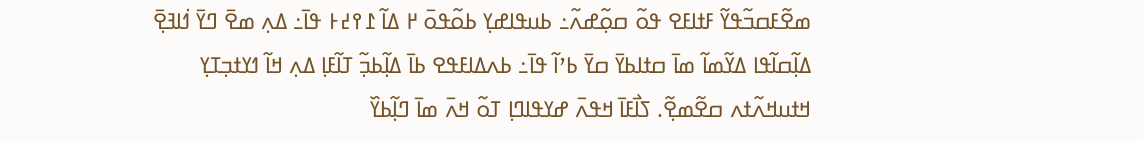ߘߐ߬ߓߛߏ߬ߟߌ߬ ߓߙߊߓߐ ߟߋ߬ ߛߋ߲߬ߝߍ߬߸ ߕߎߟߊߝߌ߲ ߕߋ߬ߟߋ߫ ߂ ߡߊ߬ ߁߉߄߅ ߟߊ߫߸ ߡߍ߲ ߘߐ߫ ߣߌ߫ ߗ߭ߊߔߐ߲߫ ߡߊ߲߬ߛߊ߬ߟߊ ߡߌ߬ߘߊ߬ ߘߊ߫ ߛߙߊߕߌ߫ ߛߌ߫ ߕߴߊ߬ ߟߊ߫߸ ߕߍߡߊߓߟߐ ߕߊ߫ ߡߊ߲߬ߕߏ߲߬ ߠߊ߬ߓߊ߲ ߡߍ߲ ߞߊ߬ ߗߌߙߏ߲ߠߌ߲ ߞߙߎߞߍ߬ߙߍ ߛߐ߬ߘߐ߲߬. ߖߊ߯ߓߊ߫ ߞߟߍ߫ ߝߌߟߊߣߊ߲ ߠߋ߬ ߞߍ߫ ߘߊ߫ ߣߊ߲߬ߕߌ߰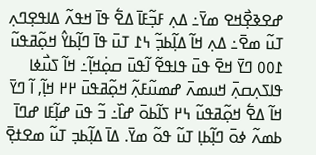ߝߐߢߐ߲߯ߞߐ ߘߌ߫߸ ߡߍ߲ ߓߏ߲߬ߓߊ߫ ߡߐ߱ ߟߊ߫ ߞߟߍ߬ ߡߊߟߐ߲ߣߍ߲ ߠߎ߬ ߘߐ߫߸ ߡߍ߲ ߞߊ߬ ߡߊ߲߬ߕߏ߲߬ ߆߁ ߠߎ߫ ߟߊ߫ ߣߊ߲߬ߕߌ߮ ߞߋ߲߬ߥߟߎ߬ ߁߀߀ ߣߌ߫ ߞߐ߫ ߟߎ߫ ߟߊߟߐ߬ ߊ߬ߟߎ߫ ߛߋ߲߭ߞߊ߲߬߸ ߞߊ߬ ߖߎ߯ߦߊ ߟߊߖߍ߲ߛߍ߲߫ ߞߎߘߍ߫ ߝߘߎ߬ߓߍ߲߬ ߞߋ߲߬ߥߟߎ߫ ߂߂ ߞߊ߲߬, ߊ߬ ߣߌ߫ ߞߊ߬ ߡߐ߱ ߞߋ߲߬ߥߟߎ߬ ߆߂ ߖߊ߬ߕߋ߫ ߝߊ߰߸ ߏ߬ ߟߎ߫ ߝߊ߲߬ߓߊ ߝߣߊ߫ ߕߘߍ߬ ߦߋ߫ ߣߊ߲߬ߕߊ߲ ߠߎ߬ ߟߋ߬ ߘߌ߫. ߡߊ߫ ߡߊ߲߬ߕߏ߲ ߠߎ߬ ߘߐߙߐ߲߫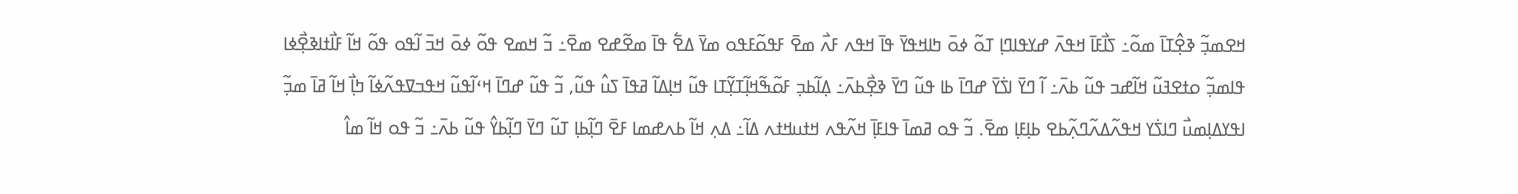ߞߐߘߏ߲߬ ߢߐ߲߮ߠߊ߫ ߘߋ߬߸ ߖߊ߯ߓߊ߫ ߞߟߍ߫ ߝߌߟߊߣߊ߲ ߠߋ߬ ߦߋ߫ ߤߊߞߟߌ߫ ߟߊ߫ ߞߟߍ ߓߍ߯ ߘߐ߫ ߓߟߋ߬ߓߟߋ ߘߌ߫ ߡߐ߱ ߟߊ߫ ߘߐ߬ߝߐ ߘߐ߫߸ ߏ߬ ߞߘߐ ߟߋ߬ ߦߋ߫ ߞߏ߫ ߊ߬ߟߋ ߟߋ߬ ߞߊ߬ ߓߊ߯ߙߊߢߐ߲߯ߦߊ ߟߊߘߏ߲߬ ߋߙߐߔߎ߬ ߞߊ߬ߝߏ ߟߎ߬ ߕߍ߫߸ ߊ߬ ߣߌ߫ ߊߖ߭ߌ߫ ߝߣߊ߫ ߕߊ ߟߎ߬ ߣߌ߫ ߢߐ߲߯ߕߍ߫߸ ߡ߲ߊ߬ߕߏ߲ ߓߋ߬ߒ߬ߞߊ߲߬ߠߌ߲߬ߠߊ ߟߎ߬ ߞߊ߲ߡߊ߬ ߥߟߊ߫ ߖߎ߮ ߟߎ߬, ߏ߬ ߟߎ߬ ߝߣߊ߫ ߞߵߊ߬ߟߎ߬ ߞߟߏߜߟߍ߬ߦߊ߬ ߤߊ߲߯ ߞߊ߬ ߥߊ߫ ߘߏ߲߬ ߊߟߌߡߊ߲ߘߎ߯ ߣߊߖ߭ߌ ߞߟߍ߬ߡߍ߬ߣߍ߲߬ߕߐ ߕߊ߲ߓߊ߲ ߘߐ߫. ߏ߬ ߟߋ ߥߘߊ߫ ߟߊߓߊ߲߫ ߞߍ߬ߟߍ ߞߙߎߞߙߍ ߡߊ߬߸ ߡߍ߲ ߞߊ߬ ߕߍߝߘߊ ߓߐ߫ ߣߊ߲߬ߕߊ߲ ߠߎ߬ ߣߌ߫ ߣߊ߲߬ߕߌ߮ ߟߎ߬ ߕߍ߫߸ ߏ߬ ߟߋ ߞߊ߬ ߘߊ߮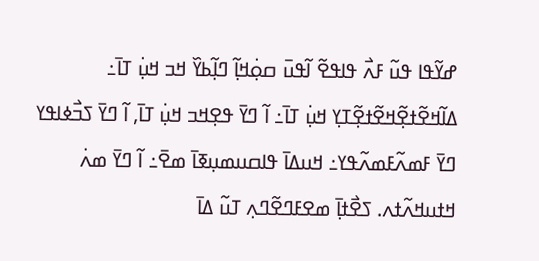ߝߌ߬ߟߊ ߟߎ߬ ߓߍ߯ ߟߊߟߐ߬ ߊ߬ߟߎ߫ ߛߋ߲߭ߞߊ߲߬ ߣߊ߲߬ߕߌ߰ ߞߏ ߞߎ߲߭ ߠߊ߫߸ ߡߊ߬ߞߐ߬ߙߐ߲߬ߞߐ߬ߙߐ߲߬ߠߌ߲ ߞߎ߲߭ ߠߊ߫߸ ߊ߬ ߣߌ߫ ߟߐ߲ߞߏ ߞߎ߲߭ ߠߊ߫, ߊ߬ ߣߌ߫ ߖߏ߯ߦߊߟߌ ߣߌ߫ ߓߘߍ߬ߓߘߍ߬ߟߌ߸ ߞߎߡߊ߫ ߟߊߛߎߘߎ߲ߧߊ߫ ߘߐ߫߸ ߊ߬ ߣߌ߫ ߘߍ߭ ߞߙߎߞߍ߬ߙߍ. ߖߐ߯ߙߊ߲߫ ߘߐߓߣߐ߬ߣߍ߲ ߠߎ߬ ߡߊ߫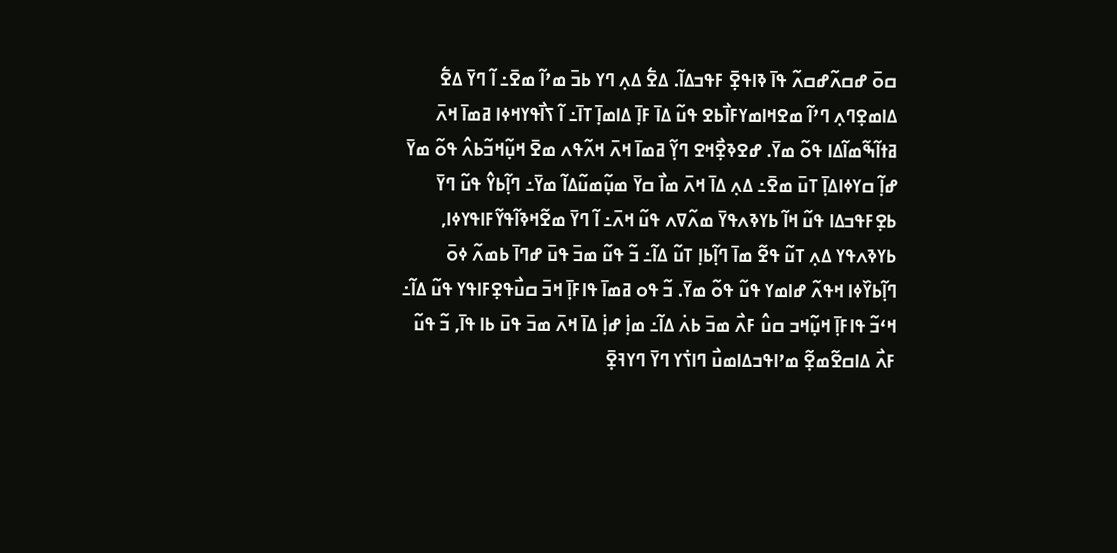ߛߋ߫ ߝߛߍ߬ߝߛߍ߬ ߟߊ߫ ߢߊߟߐ߲߫ ߓߟߏߡߊ߬. ߡߐ߱ ߡߍ߲ ߣߌ ߕߏ߫ ߘߴߊ߬ ߘߐ߫߸ ߊ߬ ߣߌ߫ ߡߐ߱ ߡߊߘߐ߲ߣߍ߲ ߣߴߊ߬ ߘߐߞߊߘߌߓߊ߯ߕߐ ߟߎ߬ ߡߊ߫ ߓߊ߲߫ ߡߊߘߊ߲߫ ߠߊ߫߸ ߊ߬ ߖߊ߯ߟߌߞߦߊ ߥߘߊ߫ ߞߍ߫ ߥߙߊ߬ߒ߬ߘߊ߬ߡߊ ߟߋ߬ ߘߌ߫. ߝߐߢߐ߲߯ߞߐ ߣߌ߲߬ ߥߘߊ߫ ߞߍ߫ ߞߍ߬ߟߍ ߘߐ߫ ߞߎ߲߬ߞߏ߬ߕߍ߮ ߟߋ߬ ߘߌ߫ ߝߊ߲߬ ߛߌߦߊߡߊ߲߫ ߠߎ߫ ߘߐ߫߸ ߡߍ߲ ߡߊ߫ ߞߍ߫ ߘߊ߯ ߛߌ߫ ߘߎ߲߬ߘߎ߬ߡߊ߬ ߘߌ߫߸ ߣߊ߲߬ߕߌ߮ ߟߎ߬ ߣߌ߫ ߕߐ߲ߓߟߏߡߊ ߟߎ߬ ߞߊ߬ ߕߌߢߍߟߌ߫ ߘߍ߬ߜߍ ߟߎ߬ ߞߍ߫߸ ߊ߬ ߣߌ߫ ߘߐ߬ߞߢߊ߬ߟߌ߬ߓߊߟߌߦߊ, ߕߌߢߍߟߌ ߡߍ߲ ߠߎ߬ ߟߐ߬ ߘߊ߫ ߣߊ߲߬ߕߊ߲ ߠߎ߬ ߡߊ߬߸ ߏ߬ ߟߎ߬ ߘߏ߫ ߟߎ߫ ߝߣߊ߫ ߕߘߍ߬ ߦߋ߫ ߣߊ߲߬ߕߌ߰ߦߊ ߞߟߍ߬ ߝߊߘߌ ߟߎ߬ ߟߋ߬ ߘߌ߫. ߏ߬ ߟߋ ߥߘߊ߫ ߟߊߓߊ߲߫ ߞߏ߫ ߛߎ߯ߟߐ߲ߓߊߟߌ ߟߎ߬ ߡߊ߬߸ ߞߵߏ߬ ߟߊߓߊ߲߫ ߞߎ߲߬ߞߏ ߛߎ߮ ߓߍ߯ ߘߏ߫ ߕߍ߭ ߡߊ߬߸ ߘߊ߲߭ ߝߊ߲߭ ߡߊ߫ ߞߍ߫ ߘߏ߫ ߟߎ߫ ߕߊ ߟߊ߫, ߏ߬ ߟߎ߬ ߓߍ߯ ߡߊߛߐ߬ߘߐ߲߬ ߘߴߊߟߏߡߊߘߎ߯ ߣߊߖ߭ߌ ߣߌ߫ ߣߌߔߐ߲߫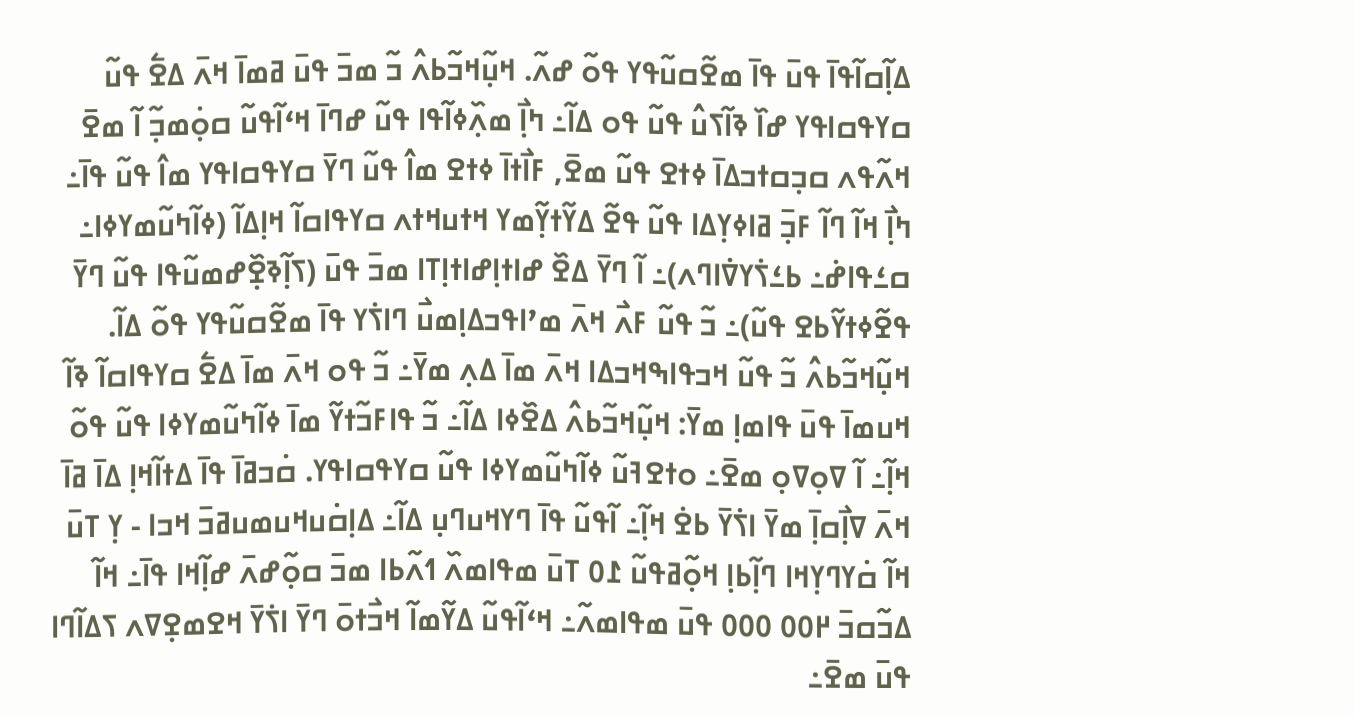ߡߊ߲߬ߛߊ߬ߟߊ߫ ߟߎ߫ ߟߊ߫ ߘߐ߬ߛߎ߬ߟߌ ߟߋ߬ ߝߍ߬. ߞߎ߲߬ߞߏ߬ߕߍ߮ ߏ߬ ߘߏ߫ ߟߎ߫ ߥߘߊ߫ ߞߍ߫ ߡߐ߱ ߟߎ߬ ߛߌߟߛߊߟߌ ߝߊ߰ ߢߊ߬ߖߎ߮ ߟߎ߬ ߟߋ ߡߊ߬߸ ߤߊ߲߯ ߘߍ߲߰ߦߊ߬ߟߊ ߟߎ߬ ߝߣߊ߫ ߞߵߊ߬ߟߎ߬ ߛߋ߲߭ߘߏ߲߬ ߊ߬ ߘߐ߫ ߞߍ߬ߟߍ ߛߏ߲ߛߙߏߡߊ߫ ߦߙߐ ߟߎ߬ ߘߐ߫, ߓߊ߯ߙߊ߫ ߦߙߐ ߘߊ߮ ߟߎ߬ ߣߌ߫ ߛߌߟߛߊߟߌ ߘߊ߮ ߟߎ߬ ߟߊ߫߸ ߤߊ߲߯ ߞߊ߬ ߣߊ߬ ߓߏ߲߫ ߥߊߦߌ߲ߡߊ ߟߎ߬ ߟߐ߬ ߡߌ߬ߙߌ߲߬ߘߌ ߞߙߎߞߙߍ ߛߌߟߊߛߊ߬ ߞߊ߲ߡߊ߬ (ߦߊ߬ߤߎ߬ߘߌߦߊ߸ ߛߑߟߊߝ߭߸ ߕߑߖ߭ߌߜ߭ߊߣߍ)߸ ߊ߬ ߣߌ߫ ߡߐ߰ ߝߊߙߊ߲ߝߊߙߊ߲ߠߊ ߘߏ߫ ߟߎ߫ (ߖߊ߲߬ߢߐ߲߰ߝߘߎ߬ߟߊ ߟߎ߬ ߣߌ߫ ߟߐ߬ߦߙߌ߬ߕߐ ߟߎ߬)߸ ߏ߬ ߟߎ߬ ߓߍ߯ ߞߍ߫ ߘߴߊߟߏߡߊ߲ߘߎ߯ ߣߊߖ߭ߌ ߟߊ߫ ߘߐ߬ߛߎ߬ߟߌ ߟߋ߬ ߡߊ߬. ߞߎ߲߬ߞߏ߬ߕߍ߮ ߏ߬ ߟߎ߬ ߞߏߟߊߒߞߏߡߊ ߞߍ߫ ߘߊ߫ ߡߍ߲ ߘߌ߫߸ ߏ߬ ߟߋ ߞߍ߫ ߘߊ߫ ߡߐ߱ ߛߌߟߊߛߊ߬ ߢߊ߬ ߞߎߘߊ߫ ߟߎ߫ ߟߊߘߊ߲ ߘߌ߫: ߞߎ߲߬ߞߏ߬ߕߍ߮ ߡߐ߰ߦߊ ߡߊ߬߸ ߏ߬ ߟߊߓߏ߬ߙߌ߬ ߘߊ߫ ߦߊ߬ߤߎ߬ߘߌߦߊ ߟߎ߬ ߟߋ߬ ߞߊ߲߬߸ ߊ߬ ߜߋ߲ߜߋ߲ ߘߐ߫߸ ߋߙߐߔߎ߬ ߦߊ߬ߤߎ߬ߘߌߦߊ ߟߎ߬ ߛߌߟߛߊߟߌ. ߛ߭ߏߥߊ߫ ߟߊ߫ ߡߙߊ߬ߞߊ߲ ߡߊ߫ ߥߊ߫ ߞߍ߫ ߜߊ߲߯ߛߊ߲߫ ߘߌ߫ ߊߖ߭ߌ߫ ߕߐ߭ ߞߊ߲߬߸ ߊ߬ߟߎ߬ ߟߊ߫ ߣߌߞߎߣߎ߲ ߡߊ߬߸ ߡߊ߲ߛ߭ߎߞߎߘߎߥߏ߫ ߞߏߊ - ߌ߲ ߠߎ߫ ߞߊ߬ ߛ߭ߌߣߌ߲ߞߊ ߣߊ߲߬ߕߊ߲ ߞߋ߲߬ߥߟߎ߬ ߁߀ ߠߎ߫ ߘߟߊߘߍ߰ ߗߍ߬ߕߊ ߘߏ߫ ߛߋ߲߬ߝߍ߫ ߝߊ߲߬ߞߊ ߟߊ߫߸ ߞߊ߬ ߡߏ߬ߛߏ߫ ߂߀߀ ߀߀߀ ߟߎ߫ ߘߟߊߘߍ߬߸ ߞߵߊ߬ߟߎ߬ ߡߌ߬ߘߊ߬ ߞߏ߯ߙߋ߫ ߣߌ߫ ߊߖ߭ߌ߫ ߞߐߘߐ߲ߜߍ ߖߡߊ߬ߣߊ ߟߎ߫ ߘߐ߫߸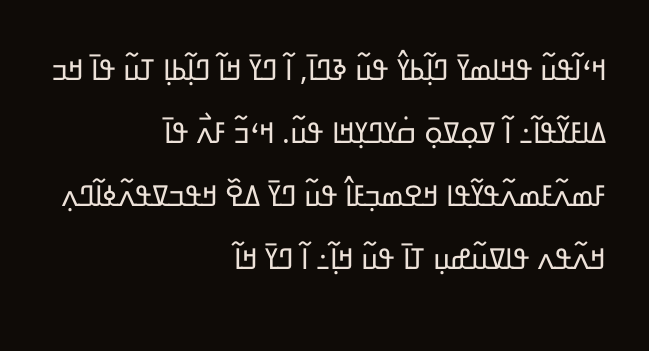ߞߵߊ߬ߟߎ߬ ߟߞߊߘߌ߫ ߣߊ߲߬ߕߌ߮ ߟߎ߬ ߢߣߊ߫, ߊ߬ ߣߌ߫ ߞߊ߬ ߣߊ߲߬ߕߊ߲ ߠߎ߬ ߟߊ߫ ߞߏ ߡߊߓߌ߬ߟߊ߬߸ ߊ߬ ߜߋ߲ߜߋ߲߫ ߛ߭ߌߣߌ߲ߞߊ ߟߎ߬. ߞߵߏ߬ ߓߍ߯ ߟߊ߫ ߓߘߍ߬ߓߘߍ߬ߟߌ߬ߟߊ ߞߐߘߏ߲ߓߊ߮ ߟߎ߬ ߣߌ߫ ߡߐ߰ ߞߟߏߜߟߍ߬ߦߊ߬ߣߍ߲ ߞߍ߬ߟߍ ߟߊߜߎ߬ߝߎ߲ ߠߊ߫ ߟߎ߬ ߞߊ߲߬߸ ߊ߬ ߣߌ߫ ߞߊ߬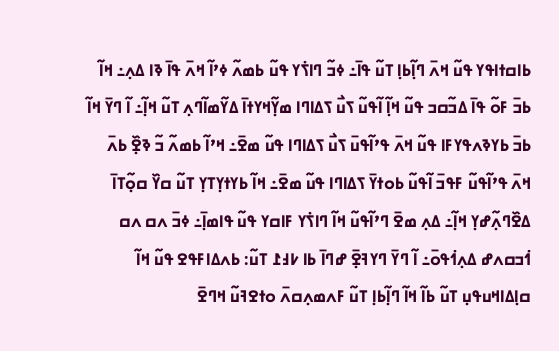ߕߊߛߙߊߟߌ ߟߎ߬ ߞߍ߫ ߣߊ߲߬ߕߊ߲ ߠߎ߬ ߟߊ߫߸ ߦߏ߬ ߣߊߖ߭ߌ ߟߎ߬ ߕߘߍ߬ ߦߴߊ߬ ߞߍ߫ ߟߊ߫ ߢߊ ߡߍ߲߸ ߞߊ߬ ߕߏ߫ ߓߋ߬ ߟߊ߫ ߡߏ߬ߛߏ ߟߎ߬ ߞߊ߲߬ ߊ߬ߟߎ߬ ߖߎ߯ ߖߡߊߣߊ ߘߌ߲߬ߞߌߙߊ߫ ߡߌ߬ߘߊ߬ߣߍ߲ ߠߎ߬ ߞߊ߲߬߸ ߊ߬ ߣߌ߫ ߞߊ߬ ߕߏ߫ ߕߌߢߍߟߌߓߊ ߟߎ߬ ߞߍ߫ ߟߴߊ߬ߟߎ߫ ߖߎ߯ ߖߡߊߣߊ ߟߎ߬ ߘߐ߫߸ ߞߴߊ߬ ߕߘߍ߬ ߏ߬ ߢߐ߲߰ ߕߍ߫ ߞߍ߫ ߟߴߊ߬ߟߎ߬ ߓߟߏ߫ ߊ߬ߟߎ߬ ߕߋߙߌ߫ ߖߡߊߣߊ ߟߎ߬ ߘߐ߫߸ ߞߊ߬ ߕߌߙߌ߲ߠߌ߲ ߠߎ߬ ߛߌ߰ ߛߋ߲߬ߠߊ߫ ߡߐ߰ߣߍ߲߬ߝߌ߲ ߞߊ߲߬߸ ߡߍ߲ ߘߐ߫ ߣߴߊ߬ߟߎ߬ ߞߊ߬ ߣߊߖ߭ߌ ߓߊߛߌ ߟߎ߬ ߟߊߘߊ߲߫߸ ߦߏ߫ ߍߛ ߍߛ ߗ߭ߏߛߍߝ ߡߍ߲ߗ߭ߟߋ߫߸ ߊ߬ ߣߌ߫ ߣߌߔߐ߲߫ ߝߣߊ߫ ߕߊ ߇߃߁ ߠߎ߬: ߕߍߡߊߓߟߐ ߟߎ߬ ߞߊ߬ ߛߊ߲ߡߊߞߎߟߎ߲ ߠߎ߬ ߕߊ߬ ߞߊ߬ ߣߊ߲߬ߕߊ߲ ߠߎ߬ ߓߍߘߍ߲ߛߍ߫ ߋߙߐߔߎ߬ ߞߣߐ߫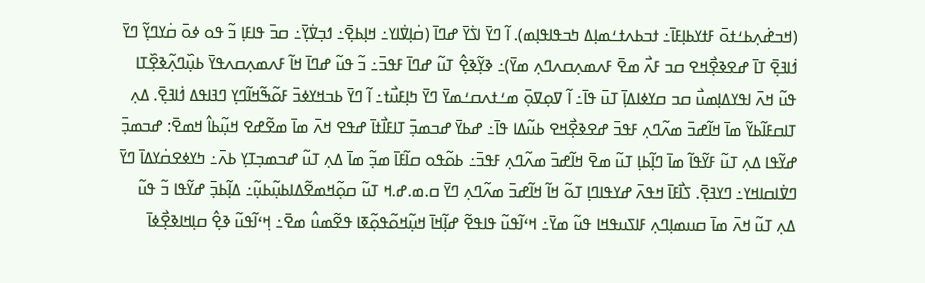(ߞߏߝ߭ߍ߲ߕߑߙߋ߫ ߓߙߌߕߊ߲ߓߊ߫߸ ߙߏߕߍߙߑߘߊ߲ߡ ߤߏߟߊߟߊ߲ߘ). ߊ߬ ߣߌ߫ ߊߖ߭ߌ߫ ߝߣߊ߫ (ߛ߭ߊ߲ߜ߭ߊߌ߸ ߞߊ߲ߕߐ߲߫߸ ߗߏ߲ߜ߭ߌ߲߫߸ ߛߏ߫ ߟߊߓߊ߲ ߏ߬ ߟߋ ߦߋ߫ ߛ߭ߌߣߌ߲߬ ߣߌ߫ ߗ߭ߊߔߐ߲߫ ߠߊ߫ ߝߐߢߐ߲߯ߞߐ ߛߏ ߓߍ߯ ߘߐ߫ ߓߍߘߍ߲ߛߍߣߍ߲ ߘߌ߫)߸ ߢߌ߲߬ߢߐ߲߮ ߠߎ߬ ߝߣߊ߫ ߓߟߏ߫߸ ߏ߬ ߟߎ߬ ߝߣߊ߫ ߞߊ߬ ߓߍߘߍ߲ߛߍߟߌ߫ ߕߎ߲߰ߣߍ߲߬ߢߐ߲߰ߠߊ ߟߎ߬ ߞߍ߫ ߊߟߌߡߊ߲ߘߎ߯ ߛߏ ߛߌߦߊߡߊ߲߫ ߠߎ߫ ߟߊ߫߸ ߊ߬ ߜߋ߲ߜߋ߲߫ ߘߑߙߍߛߑߘߌ߫ ߣߌ߫ ߤߊ߲ߓߎ߯ߙ߸ ߊ߬ ߣߌ߫ ߕߏߞߌߦߏ߫ ߓߋ߬ߒ߬ߞߊ߬ߣߌ߲ ߣߔߊߟߡ ߗ߭ߊߔߐ߲߫. ߡߍ߲ ߠߊߛߓߊ߬ߕߌ߬ ߘߊ߫ ߞߊ߬ߝߏ߫ ߘߍ߬ߣߍ߲ ߓߟߏ߫ ߝߐߢߐ߲߯ߞߐ ߕߎ߬ߡߊ ߟߊ߫߸ ߝߕߌ߫ ߝߏߘߏ߲߫ ߠߊߓߊ߯ߙߊ߫ ߝߟߐ ߞߍ߫ ߘߊ߫ ߘߐ߬ߝߐ ߞߎ߲߬ߕߊ߮ ߞߘߐ߫: ߝߏߘߏ߲߫ ߝߌ߬ߟߊ ߡߍ߲ ߠߎ߬ ߓߌ߬ߟߊ߬ ߘߊ߫ ߣߊ߲߬ߕߊ߲ ߠߎ߬ ߘߐ߫ ߞߊ߬ߝߏ߫ ߘߍ߬ߣߍ߲ ߓߟߏ߫߸ ߕߋ߬ߟߋ ߛߊ߬ߓߊ߫ ߘߏ߲߬ ߘߊ߫ ߡߍ߲ ߠߎ߬ ߝߏߘߏ߲ߠߌ߲ ߕߍ߫߸ ߤߌߦߐߛ߭ߌߡߊ߫ ߣߌ߫ ߣߜ߭ߊߛߊߞߌ߸ ߣߌߔߐ߲߫. ߖߊ߯ߓߊ߫ ߞߟߍ߫ ߝߌߟߊߣߊ߲ ߠߋ߬ ߞߊ߬ ߞߊ߬ߝߏ߫ ߘߍ߬ߣߍ߲ ߣߌ߫ ߛ.ߘ.ߝ.ߞ ߠߎ߬ ߛߋ߲߬ߞߘߐ߬ߡߊߕߎ߲߬ߕߎ߲߬߸ ߡߊ߲߬ߕߏ߲߫ ߝߌ߬ߟߊ ߏ߬ ߟߎ߬ ߡߍ߲ ߠߎ߬ ߞߍ߫ ߘߊ߫ ߛߎߘߊ߲ߣߍ߲ ߓߊߖߎߟߞߊ ߟߎ߬ ߘߌ߫߸ ߞߵߊ߬ߟߎ߬ ߟߊߟߐ߬ ߝߊ߲߬ߞߊ߫ ߞߎ߲߬ߞߋ߬ߟߋ߲߬ߧߊ ߟߐ߬ߘߎ߮ ߘߐ߫߸ ߞ߲ߵߊ߬ߟߎ߬ ߢߐ߲߮ ߛߊ߲ߞߊߢߐ߲߯ߦߊ߫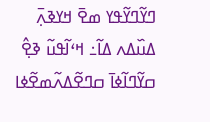ߣߌ߬ߣߌ߬ߟߌ ߘߐ߫ ߞߌߢߍ߲߫ ߡߎ߰ߡߍ ߡߊ߬߸ ߞߵߊ߬ߟߎ߬ ߢߐ߲߮ ߛߌ߬ߣߊ߬ߦߊ߫ ߛߣߐ߬ߡߍ߬ߘߐ߬ߦߊ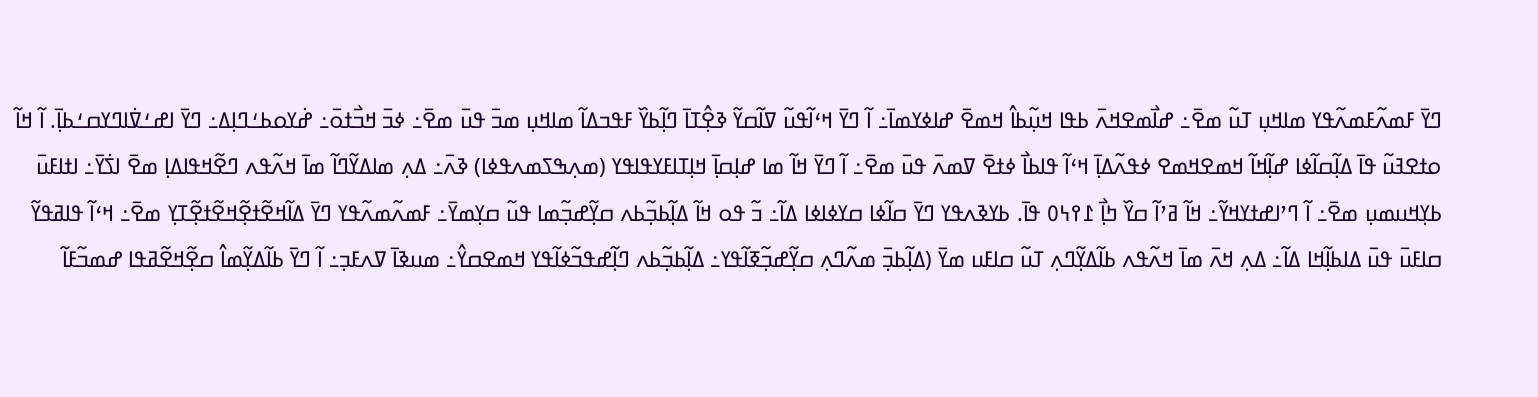ߣߌ߫ ߓߘߍ߬ߓߘߍ߬ߟߌ ߘߊߞߎ߲ ߠߎ߬ ߘߐ߫߸ ߝߊ߯ߘߐߞߍ߫ ߕߟߊ ߞߎ߲߬ߕߊ߮ ߞߘߐ߫ ߝߊߦߌߘߊ߫߸ ߊ߬ ߣߌ߫ ߞߵߊ߬ߟߎ߬ ߜߊ߬ߛߌ߬ ߢߐ߲߮ߠߊ߫ ߣߊ߲߬ߕߌ߰ ߓߟߏߡߊ߬ ߘߊߞߎ߲ ߘߏ߫ ߟߎ߫ ߘߐ߫߸ ߦߏ߫ ߞߏ߯ߙߋ߫߸ ߝ߭ߌߋߕߑߣߊ߲ߡ߸ ߣߌ߫ ߊߝߑߜ߭ߊߣߌߛߑߕߊ߲߫. ߊ߬ ߞߊ߬ ߋߙߐߔߎ߬ ߟߊ߫ ߡߊ߲߬ߛߊ߬ߦߊ ߝߊ߲߬ߞߊ߬ ߞߘߐߞߘߐ ߦߟߍ߬ߡߊ߲߫ ߞߵߊ߬ ߟߊߕߊ߯ ߦߙߐ߫ ߜߘߍ߫ ߟߎ߫ ߘߐ߫߸ ߊ߬ ߣߌ߫ ߞߊ߬ ߘߊ ߝߊ߲ߛߊ߲߫ ߞߊ߲ߠߊߓߌߟߊߟߌ (ߘߍ߲ߒߖߘߍߟߦߊ) ߢߍ߫߸ ߡߍ߲ ߘߊߡߌ߬ߣߊ߬ ߘߊ߫ ߞߍ߬ߟߍ ߣߐ߬ߞߟߊߡߊ߲ ߘߐ߫ ߊߖ߭ߌ߫߸ ߊߙߊߓߎ߫ ߕߌ߲ߞߎߘߎ߲ ߘߐ߫߸ ߊ߬ ߣߴߊߝߙߌߞߌ߬߸ ߞߊ߬ ߥߴߊ߬ ߛߌ߰ ߤߊ߲߯ ߁߉߆߀ ߟߊ߫. ߕߌߢߍߟߌ ߣߌ߫ ߛߊ߬ߦߊ ߛߌߦߊߦߊ ߡߊ߬߸ ߏ߬ ߟߋ ߞߊ߬ ߡߊ߲߬ߕߏ߲߬ߕߍ ߛߌ߲߬ߝߏ߲߬ߘߊ ߟߎ߬ ߛߌ߲ߘߌ߫߸ ߓߘߍ߬ߘߍ߬ߟߌ ߣߌ߫ ߡߊ߬ߞߐ߬ߙߐ߲߬ߞߐ߬ߙߐ߲߬ߠߌ߲ ߘߐ߫߸ ߞߵߊ߬ ߟߊߥߟߌ߬ ߛߊߓߎ߫ ߟߎ߫ ߡߊߕߊ߲߬ߞߊ ߡߊ߬߸ ߡߍ߲ ߞߍ߫ ߘߊ߫ ߞߍ߬ߟߍ ߕߊ߬ߡߌ߲߬ߣߍ߲ ߠߎ߬ ߛߊߓߎ ߘߌ߫ (ߡߊ߲߬ߕߏ߲߫ ߘߍ߬ߣߍ߲ ߛߌ߲߬ߝߏ߲߬ߧߊ߬ߟߌ߸ ߡߊ߲߬ߕߏ߲߬ߕߍ ߣߊ߲߬ߝߟߏ߬ߦߊ߬ߟߌ ߞߘߐߛߌ߮߸ ߘߎߢߊ߫ ߜߍߓߏ߲߸ ߊ߬ ߣߌ߫ ߕߊ߬ߡߌ߲߬ߘߊ߮ ߛߐ߲߬ߞߐ߬ߥߟߊ ߝߘߏ߬ߓߊ߬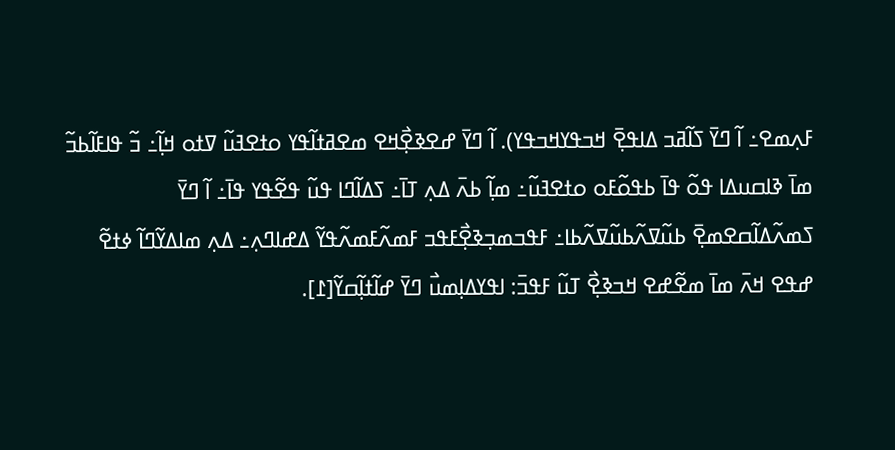ߓߍ߲ߘߐ߸ ߊ߬ ߣߌ߫ ߖߊ߬ߥߏ ߡߊߟߐ߲߫ ߞߏߟߌߞߏߟߌ). ߊ߬ ߣߌ߫ ߝߐߢߐ߲߯ߞߐ ߘߐߥߙߊ߬ߟߌ ߋߙߐߔߎ߬ ߜߙߋ ߞߊ߲߬߸ ߏ߬ ߟߊߓߊ߬ߕߏ߬ ߘߊ߫ ߢߊߛߎߡߊ ߟߋ߬ ߟߊ߫ ߕߟߋ߬ߓߋ ߋߙߐߔߎ߬߸ ߘߊ߲߬ ߕߍ߫ ߡߍ߲ ߠߊ߫߸ ߖߡߊ߬ߣߊ ߟߎ߬ ߟߐ߬ߟߌ ߟߊ߫߸ ߊ߬ ߣߌ߫ ߖߘߍ߬ߡߊ߬ߛߐߘߐ߲߫ ߕߎ߬ߜߍ߬ߕߎ߬ߜߍ߬ߕߊ߸ ߓߟߏߘߏ߲ߢߐ߲߯ߓߟߏ ߓߘߍ߬ߓߘߍ߬ߟߌ߬ ߡߝߊߣߍ߲߸ ߡߍ߲ ߘߊߡߌ߬ߣߊ߬ ߦߙߐ߬ ߝߟߐ ߞߍ߫ ߘߊ߫ ߘߐ߬ߝߐ ߞߏߢߐ߲߯ ߠߎ߬ ߓߟߏ߫: ߊߟߌߡߊ߲ߘߎ߯ ߣߌ߫ ߝߊ߬ߙߊ߲߬ߛߌ߬[߁].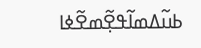ߕߎ߬ߡߘߊ߬ߟߐ߲߬ߘߐ߬ߦߊ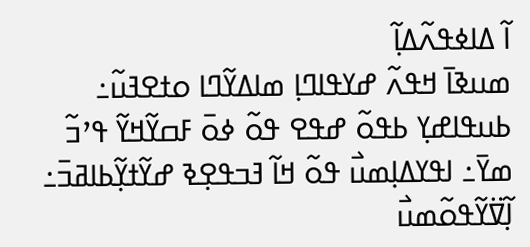ߊ߬ ߡߊߦߟߍ߬ߡߊ߲߬
ߘߎߢߊ߫ ߞߟߍ߬ ߝߌߟߊߣߊ߲ ߘߊߡߌ߬ߣߊ ߋߙߐߔߎ߬߸ ߕߎߟߊߝߌ߲ ߕߟߋ߬ ߝߟߐ ߟߋ߬ ߦߋ߫ ߓߛߌ߬ߞߌ߬ ߟߴߏ߬ ߘߌ߫߸ ߊߟߌߡߊ߲ߘߎ߯ ߟߋ߬ ߞߊ߬ ߔߏߟߐ߲ߢ ߝߌ߬ߙߌ߲߬ߕߊߥߏ߫߸ ߊ߲߬ߜ߳ߌ߬ߟߋ߬ߘߎ߯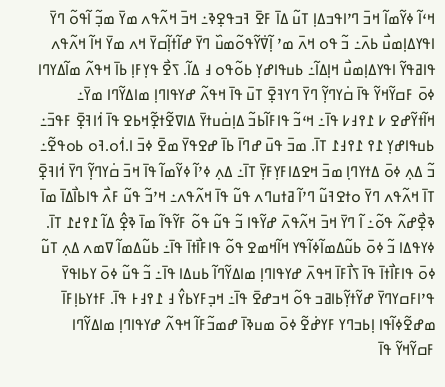ߞߵߊ߬ ߦߌ߬ߘߊ߬ ߞߏ߫ ߣߴߊߟߏߡߊ߲ ߠߎ߬ ߡߊ߫ ߓߐ߫ ߔߏߟߐ߲ߢ߸ ߞߏ߫ ߞߍ߬ߟߍ ߘߌ߫ ߘߏ߲߬ ߊ߬ߟߋ߬ ߣߌ߫ ߊߟߌߡߊ߲ߘߎ߯ ߕߍ߫߸ ߏ߬ ߟߋ ߞߍ߫ ߘߴ ߊ߲߬ߜ߭ߌ߬ߟߋ߬ߘߎ߰ ߣߌ߫ ߝߊ߬ߙߊ߲߬ߛߌ߫ ߞߍ ߘߌ߫ ߞߊ߬ ߞߍ߬ߟߍ ߟߊߥߟߌ߬ ߊߟߌߡߊ߲ߘߎ߯ ߞߊ߲ߡߊ߬߸ ߕߎߟߊߝߌ߲ ߕߋ߬ߟߋ ߃ ߡߊ߬. ߖߐ߯ ߟߌ߲ߓߊ߲ ߕߊ߫ ߞߟߍ߬ ߘߊ߬ߡߌߣߊ ߦߋ߫ ߓߛߌ߬ߞߌ߬ ߟߊ߫ ߛ߭ߌߣߌ߲߬ ߣߌ߫ ߣߌߔߐ߲߫ ߠߎ߫ ߟߊ߫ ߞߟߍ߬ ߝߌߟߊߣߊ߲ ߘߊߡߌ߬ߣߊ ߘߌ߫߸ ߞߊ߬ߙߌ߬ߝߐ ߇ ߁߉߃߇ ߟߊ߫߸ ߞߵߏ߬ ߟߊߓߊ߬ߕߏ߬ ߡߊ߲ߛ߭ߎߙߌ߫ ߡߊߜߐ߬ߙߐ߲߬ߞߕߐ ߟߊ߫ ߗ߭ߊߔߐ߲߫ ߓߟߏ߫߸ ߕߎߟߊߝߌ߲ ߁߉ ߁߉߃߁ ߠߊ߫. ߘߏ߫ ߟߎ߫ ߝߣߊ߫ ߕߊ߫ ߝߐߟߌ߫ ߘߐ߫ ߦߏ߫ ߊ.ߗ߭ߋ.ߔߋ ߕߋߟߐ߬߸ ߏ߬ ߡߍ߲ ߦߋ߫ ߡߙߌߣߊ߲ ߘߏ߫ ߞߐߡߊߓߌ߲ߓߌ߲߫ ߠߊ߫߸ ߡߍ߲ ߦߴߊ߬ ߦߌ߬ߘߊ߬ ߟߊ߫ ߞߏ߫ ߛ߭ߌߣߌ߲߬ ߣߌ߫ ߗ߭ߊߔߐ߲߫ ߠߊ߫ ߞߍ߬ߟߍ ߣߌ߫ ߋߙߐߔߎ߬ ߣߴߊ߬ ߥߙߎߣߍ ߟߎ߬ ߟߊ߫ ߞߍ߬ߟߍ߸ ߞߴߏ߬ ߟߎ߬ ߓߍ߯ ߟߊߕߊ߯ߡߊ߫ ߘߊ߫ ߢߐ߲߯ߝߍ߬ ߟߋ߬߸ ߊ߬ ߣߌ߫ ߞߏ߫ ߞߍ߬ߟߍ߫ ߝߌ߬ߟߊ ߏ߬ ߟߎ߬ ߟߋ߬ ߓߌ߬ߟߊ߬ ߘߊ߫ ߢߐ߲߮ ߡߊ߬ ߁߉߄߁ ߠߊ߫. ߦߌߟߡߊ ߏ߬ ߦߋ߫ ߕߎ߬ߡߘߊ߬ߦߊ߬ߟߌ ߞߊ߬ߞߘߐ ߟߋ߬ ߟߊߓߊ߯ߙߊ߫ ߟߊ߫߸ ߕߎ߬ߡߘߊ߬ ߜߘߍ ߡߍ߲ ߠߎ߬ ߦߋ߫ ߟߊߓߊ߯ߙߊ߫ ߟߊ߫ ߖߊ߯ߓߊ߫ ߞߟߍ߫ ߝߌߟߊߣߊ߲ ߘߊߡߌ߬ߣߊ߬ ߕߎߡߊ ߟߊ߫߸ ߏ߬ ߟߎ߬ ߦߋ߫ ߌߕߊߟߌ߫ ߟߴߊߓߛߌߣߌ߫ ߝߌ߬ߙߌ߲߬ߕߊߥߏ ߟߋ߬ ߞߏߝߐ߫ ߟߊ߫߸ ߞߏ߲ߓߌߕߌ߮ ߃ ߁߉߃߅ ߟߊ߫. ߓߙߌߕߊ߲ߓߊ߫ ߘߝߐ߬ߦߊ߬ߟߊ ߊ߲ߕߏߣߌ ߓߌߝ߭ߐ߬ ߦߋ߫ ߘߎߢߊ߫ ߝߘߏ߬ߓߊ߬ ߞߟߍ߬ ߝߌߟߊߣߊ߲ ߘߊߡߌ߬ߣߊ ߓߛߌ߬ߞߌ߬ ߟߊ߫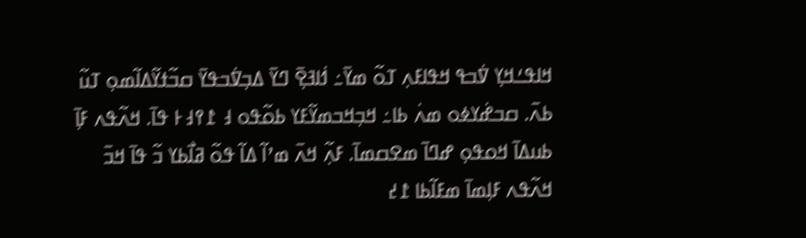ߞߊߟߑߞߌ߲ ߜ߭ߏߟ ߞߟߊߓߍ߲ ߠߋ߬ ߘߌ߫߸ ߗ߭ߊߔߐ߲߫ ߣߌ߫ ߡߏ߲ߜ߭ߏߟߌ߫ ߛߏ߬ߙߌ߬ߡߊ߬ߘߋ߲ ߠߎ߬ ߕߍ߫. ߛߏߝ߭ߌߦߋ ߘߍ߭ ߕߊ߸ ߞߏ߲ߞߏߘߌ߬ߓߌ ߕߋ߬ߟߋ ߃ ߁߉߃߅ ߟߊ߫. ߞߍ߬ߟߍ ߓߊ߲߫ ߕߎߡߊ߫ ߞߋߟߋ߲ ߝߣߊ߫ ߘߐߛߘߊ߫. ߓߍ߲߬ ߞߍ߫ ߘߴߊ߬ ߡߊ߬ ߟߋ߬ ߥߊ߯ߕߌ ߏ߬ ߟߊ߫ ߞߏ߫ ߞߍ߬ߟߍ ߓߊ߲ߘߊ߫ ߘߓߊ߬ߕߊ ߁߄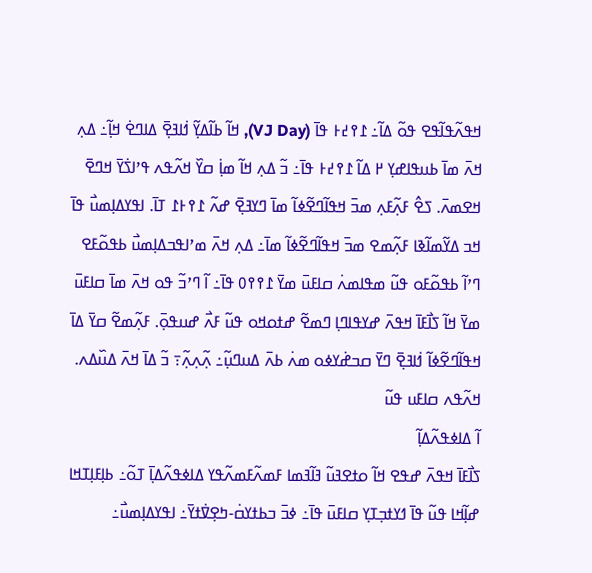ߞߟߍ߬ߟߊ߬ߟߐ ߟߋ߬ ߡߊ߬߸ ߁߉߄߅ ߟߊ߫ (VJ Day), ߞߊ߬ ߕߊ߬ߡߌ߲߬ ߗ߭ߊߔߐ߲߫ ߡߊߣߐ߭ ߞߊ߲߬߸ ߡߍ߲ ߞߍ߫ ߘߊ߫ ߕߎߟߊߝߌ߲ ߂ ߡߊ߬ ߁߉߄߅ ߟߊ߫߸ ߏ߬ ߡߍ߲ ߞߊ߬ ߘߊ߲߭ ߛߌ߰ ߞߍ߬ߟߍ ߟߴߊߖ߭ߌ߫ ߞߣߐ߫ ߞߐߘߍ߫. ߖߐ߮ ߓߍ߲߬ߓߍ߲ ߘߏ߫ ߞߟߊ߬ߣߐ߬ߦߊ߬ ߘߊ߫ ߣߌߔߐ߲߫ ߝߍ߬ ߁߉߅߁ ߠߊ߫. ߊߟߌߡߊ߲ߘߎ߯ ߟߊ߫ ߞߏ ߡߌ߬ߘߊ߬ߢߊ ߓߍ߲߬ߘߐ ߘߏ߫ ߞߟߊ߬ߣߐ߬ߦߊ߬ ߘߊ߫߸ ߡߍ߲ ߞߍ߫ ߘߴߊߟߏߡߊ߲ߘߎ߯ ߕߟߋ߬ߓߐ ߣߴߊ߬ ߕߟߋ߬ߓߋ ߟߎ߬ ߘߟߊߘߍ߭ ߛߊߓߎ߫ ߘߌ߫ ߁߉߉߀ ߟߊ߫߸ ߊ߬ ߣߴߏ߬ ߟߋ ߞߍ߫ ߘߊ߫ ߛߊߓߎ߫ ߘߌ߫ ߞߊ߬ ߖߊ߯ߓߊ߫ ߞߟߍ߫ ߝߌߟߊߣߊ߲ ߣߘߐ߬ ߝߙߋߞߋ ߟߎ߬ ߓߍ߯ ߝߎߟߋ߲߫. ߓߍ߲߬ߘߐ߬ ߛߌ߫ ߡߊ߫ ߞߟߊ߬ߣߐ߬ߦߊ߬ ߗ߭ߊߔߐ߲߫ ߣߌ߫ ߛߏߝ߭ߌߦߋ ߘߍ߭ ߕߍ߫ ߡߎߣߎ߲߬߸ ߍ߲߬ߍ߲ߍ߲߬߹ ߏ߬ ߡߊ߫ ߞߍ߫ ߡߎ߰ߡߍ.
ߞߍ߬ߟߍ ߛߊߓߎ ߟߎ߬
ߊ߬ ߡߊߦߟߍ߬ߡߊ߲߬
ߖߊ߯ߓߊ߫ ߞߟߍ߫ ߝߟߐ ߞߊ߬ ߋߙߐߔߎ߬ ߔߊ߬ߔߘߊ ߓߘߍ߬ߓߘߍ߬ߟߌ ߡߊߦߟߍ߬ߡߊ߲߫ ߠߋ߬߸ ߕߊ߲ߓߊ߲ߠߞߊ ߝߊ߲߬ߞߊ ߟߎ߬ ߟߊ߫ ߗߌߙߏ߲ߠߌ߲ ߛߊߓߎ߫ ߟߊ߫߸ ߦߏ߫ ߏߕߙߌߛ߭-ߤߐ߲ߜ߭ߙߌ߫߸ ߊߟߌߡߊ߲ߘߎ߯߸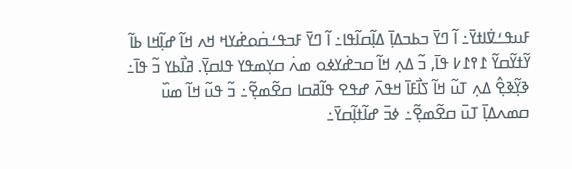ߓߎߟߑߜ߭ߊߙߌ߫߸ ߊ߬ ߣߌ߫ ߏߕߏߡߊ߲߫ ߡߊ߲߬ߛߊ߬ߟߊ߸ ߊ߬ ߣߌ߫ ߓߏߟߑߛ߭ߋߝ߭ߌߞ ߞߍ ߞߊ߬ ߝߊ߲߬ߞߊ ߕߊ߬ ߌ߬ߙߌ߬ߛߌ߬ ߁߉߁߇ ߟߊ߫, ߏ߬ ߡߍ߲ ߞߊ߬ ߛߏߝ߭ߌߦߋ ߘߍ߭ ߛߌ߲ߘߟߌ ߟߊߛߌ߲߫. ߥߊ߯ߕߌ ߏ߬ ߟߊ߫߸ ߢߌ߲߬ߢߐ߲߮ ߡߍ߲ ߠߎ߬ ߞߊ߬ ߖߊ߯ߓߊ߫ ߞߟߍ߫ ߝߟߐ ߟߊ߬ߥߛߊ ߛߐ߬ߘߐ߲߬߸ ߏ߬ ߟߎ߬ ߞߊ߬ ߘߎ߰ ߛߘߍߡߊ߲߫ ߠߎ߫ ߛߐ߬ߘߐ߲߬߸ ߦߏ߫ ߝߊ߬ߙߊ߲߬ߛߌ߫߸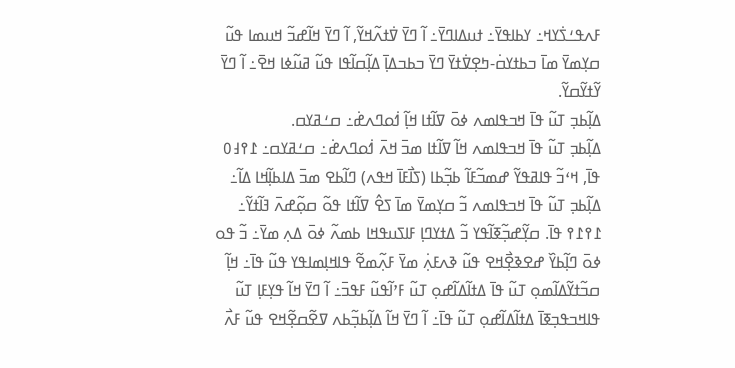ߓߍߟߑߖ߭ߌߞ߸ ߌߕߊߟߌ߫߸ ߙߎߡߊߣߌ߫߸ ߊ߬ ߣߌ߫ ߜ߭ߙߍ߬ߞߌ߬, ߊ߬ ߣߌ߫ ߞߊ߬ߝߏ߬ ߞߎߘߊ ߟߎ߬ ߛߌ߲ߘߌ߫ ߘߊ߫ ߏߕߙߌߛ߭-ߤߐ߲ߜ߭ߙߌ߫ ߣߌ߫ ߏߕߏߡߊ߲߫ ߡߊ߲߬ߛߊ߬ߟߊ ߟߎ߬ ߥߎ߬ߦߊ ߞߐ߫߸ ߊ߬ ߣߌ߫ ߌ߬ߙߌ߬ߛߌ߬.
ߡߊ߲߬ߕߏ߲ ߠߎ߬ ߟߊ߫ ߞߏߟߊߘߍ ߦߋ߫ ߜߊ߬ߙߊ ߞߊ߲߬ ߗ߭ߋߣߍߝ߭߸ ߛߑߥߌߛ.
ߡߊ߲߬ߕߏ߲ ߠߎ߬ ߟߊ߫ ߞߏߟߊߘߍ ߞߊ߬ ߜߊ߬ߙߊ ߘߏ߫ ߞߍ߫ ߗ߭ߋߣߍߝ߭߸ ߛߑߥߌߛ߸ ߁߉߃߀ ߟߊ߫, ߞߵߏ߬ ߟߊߥߟߌ߬ ߝߘߏ߬ߓߊ߬ ߕߏ߲߬ߕߊ (ߖߊ߯ߓߊ߫ ߞߟߍ) ߣߊ߬ߕߐ ߘߏ߫ ߡߊߕߊ߲߬ߞߊ ߡߊ߬߸ ߡߊ߲߬ߕߏ߲ ߠߎ߬ ߟߊ߫ ߞߏߟߊߘߍ ߏ߬ ߛߌ߲ߘߌ߫ ߘߊ߫ ߖߐ߮ ߜߊ߬ߙߊ ߟߋ߬ ߛߋ߲߬ߝߍ߫ ߔߊ߬ߙߌ߬߸ ߁߉߁߉ ߟߊ߫. ߛߌ߲߬ߝߏ߲߬ߧߊ߬ߟߌ ߏ߬ ߡߙߌߣߊ߲ ߓߊߖߎߟߞߊ ߕߘߍ߬ ߦߋ߫ ߡߍ߲ ߘߌ߫߸ ߏ߬ ߟߋ ߦߋ߫ ߣߊ߲߬ߕߌ߰ ߝߐߢߐ߲߯ߞߐ ߟߎ߬ ߢߍߓߍ߲߭ ߘߌ߫ ߓߍ߲߬ߘߐ߬ ߟߊߞߊ߲ߘߊߟߌ ߟߎ߬ ߟߊ߫߸ ߞߊ߲߬ ߛߏ߬ߙߌ߬ߡߊ߬ߘߋ߲ ߠߎ߬ ߟߊ߫ ߡߙߊ߬ߡߊ߬ߝߋ߲ ߠߎ߬ ߓߴߊ߬ߟߎ߬ ߓߟߏ߫߸ ߊ߬ ߣߌ߫ ߞߊ߬ ߟߌ߲ߓߊ߲ ߠߎ߬ ߟߊߞߏߟߏ߲ߧߊ߫ ߡߙߊ߬ߡߊ߬ߝߋ߲ ߠߎ߬ ߟߊ߫߸ ߊ߬ ߣߌ߫ ߞߊ߬ ߡߊ߲߬ߕߏ߲߬ߕߍ ߜߐ߬ߛߐ߲߬ߞߐ ߟߎ߬ ߓߍ߯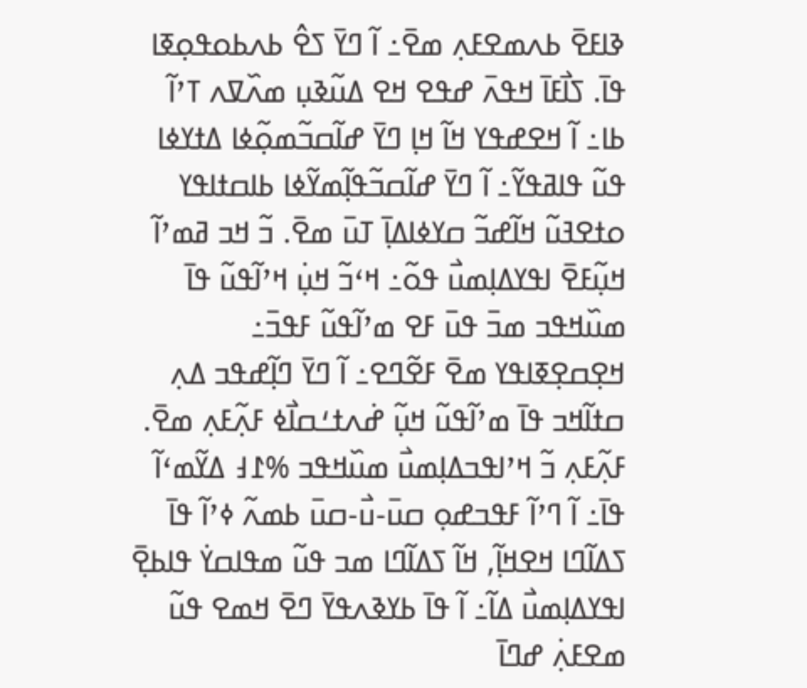ߢߊߓߐ߫ ߕߍߘߐߓߍ߲ ߘߐ߫߸ ߊ߬ ߣߌ߫ ߖߐ߮ ߕߍߕߋߟߋ߲ߧߊ ߟߊ߫. ߖߊ߯ߓߊ߫ ߞߟߍ߫ ߝߟߐ ߞߐ ߡߎ߬ߢߎ߲ ߘߍ߰ߜߍ ߠߴߊ߬ ߕߊ߸ ߊ߬ ߞߐߝߟߌ ߞߊ߬ ߞߊ߲ ߣߌ߫ ߝߊ߬ߛߏ߬ߘߋ߲߬ߦߊ ߡߙߌߦߊ ߟߎ߬ ߟߊߥߟߌ߬߸ ߊ߬ ߣߌ߫ ߝߊ߬ߛߏ߬ߟߊ߲߬ߘߌ߬ߦߊ ߕߊߛߙߊߟߌ ߋߙߐߔߎ߬ ߞߊ߬ߝߏ߬ ߛߌߦߊߡߊ߲߫ ߠߎ߫ ߘߐ߫. ߏ߬ ߞߏ ߥߘߴߊ߬ ߞߎ߲߬ߓߐ߫ ߊߟߌߡߊ߲ߘߎ߯ ߟߋ߬߸ ߞߵߏ߬ ߞߎ߲߭ ߞߴߊ߬ߟߎ߬ ߟߊ߫ ߘߎ߰ߞߟߏ ߘߏ߫ ߟߎ߫ ߓߐ ߘߴߊ߬ߟߎ߬ ߓߟߏ߫߸ ߞߐ߲ߛߐ߲ߧߊߟߌ ߘߐ߫ ߓߐ߬ߣߐ߸ ߊ߬ ߣߌ߫ ߣߊ߲߬ߝߟߏ ߡߍ߲ ߛߙߊ߬ߞߏ ߟߊ߫ ߘߴߊ߬ߟߎ߬ ߞߎ߲߬ ߝ߭ߍߙߑߛߊ߯ߦ ߓߍ߲߬ߓߍ߲ ߘߐ߫. ߓߍ߲߬ߓߍ߲ ߏ߬ ߞߴߊߟߏߡߊ߲ߘߎ߯ ߘߎ߰ߞߟߏ %߁߃ ߡߌ߬ߘߵߊ߬ ߟߊ߫߸ ߊ߬ ߣߴߊ߬ ߓߟߏߝߋ߲ ߛߎ߫-ߎ߯-ߛߎ߫ ߕߘߍ߬ ߦߴߊ߬ ߟߊ߫ ߖߡߊ߬ߣߊ ߞߐߞߊ߲߬, ߞߊ߬ ߖߡߊ߬ߣߊ ߘߏ ߟߎ߬ ߘߟߊߛߌ߭ ߟߊߕߐ߲߫ ߊߟߌߡߊ߲ߘߎ߯ ߡߊ߬߸ ߊ߬ ߟߊ߫ ߕߌߢߍߟߌ߫ ߣߐ߫ ߞߘߐ ߟߎ߬ ߘߐߓߍ߲߭ ߝߣߊ߫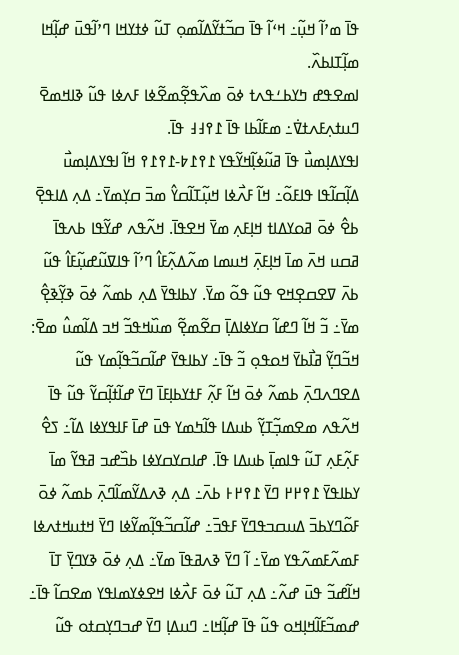ߟߊ߫ ߘߴߊ߬ ߞߎ߲߬߸ ߞߵߊ߬ ߟߊ߫ ߛߏ߬ߙߌ߬ߡߊ߬ߘߋ߲ ߠߎ߬ ߦߙߌߞߊ ߣߴߊ߬ߟߎ߫ ߝߊ߲߬ߞߊ ߘߊ߲߬ߠߊߕߍ߰.
ߊߘߐߟߝ ߤߌߕߑߟߍߙ ߦߋ߫ ߘߍ߰ߟߐ߲߬ߘߐ߬ߦߊ ߓߍߦߊ ߟߎ߬ ߢߊߞߘߐ߫ ߣߎߙߍ߲ߓߍߙߜ߭߸ ߘߓߊ߬ߕߊ ߟߊ߫ ߁߉߃߃ ߟߊ߫.
ߊߟߌߡߊ߲ߘߎ߯ ߟߊ߫ ߥߎ߬ߦߊ߲߬ߞߌ߬ߟߌ ߁߉߁߈-߁߉߁߉ ߞߊ߬ ߊߟߌߡߊ߲ߘߎ߯ ߡߊ߲߬ߛߊ߬ߟߊ ߟߊߓߋ߬߸ ߞߊ߬ ߓߍ߯ߦߊ ߞߎ߲߬ߠߊ߬ߛߌ߮ ߘߏ߫ ߛߌ߲ߘߌ߫߸ ߡߍ߲ ߡߊߟߐ߲߫ ߕߐ߮ ߦߋ߫ ߥߋߌߡߊߙ ߞߊ߲ߓߍ߲ ߘߌ߫ ߞߐߟߊ߫. ߞߍ߬ߟߍ ߝߌ߬ߟߊ ߕߍߟߊ߫ ߥߛߎ ߞߍ߫ ߘߊ߫ ߞߊ߲ߓߍ߲߫ ߞߎߘߊ ߘߍ߬ߡߍ߲߬ߓߊ߮ ߣߴߊ߬ ߟߊߜߎ߬ߝߎ߲߬ߓߊ߮ ߟߎ߬ ߕߍ߫ ߜߐߛߐ߲ߞߐ ߟߎ߬ ߟߋ߬ ߘߌ߫. ߌߕߊߟߌ߫ ߡߍ߲ ߕߘߍ߬ ߦߋ߫ ߢߌ߲߬ߢߐ߲߮ ߘߌ߫߸ ߏ߬ ߞߊ߬ ߣߝߊ߬ ߛߌߦߊߡߊ߲߫ ߛߐ߬ߘߐ߲߬ ߘߎ߰ߞߟߏ߬ ߞߏ ߡߊ߬ߘߎ߮ ߘߐ߫: ߞߏ߬ߣߌ߲߬ ߥߊ߯ߕߌ߫ ߞߋߟߋ߲ ߏ߬ ߟߊ߫߸ ߌߕߊߟߌ߫ ߝߊ߬ߛߏ߬ߟߊ߲߬ߘߌ ߟߎ߬ ߡߐߣߍߣߍ߲߫ ߕߘߍ߬ ߦߋ߫ ߞߊ߬ ߓߍ߲߬ ߓߙߌߕߊ߲ߓߊ߫ ߣߌ߫ ߝߊ߬ߙߊ߲߬ߛߌ߬ ߟߎ߬ ߟߊ߫ ߞߍ߬ߟߍ ߘߐߘߏ߲߬ߠߌ߲߬ ߕߎߡߊ ߟߊ߬ߤߘߌ ߟߎ߫ ߝߊ߫ ߓߊߟߌߦߊ ߡߊ߬߸ ߖߐ߮ ߓߍ߲߬ߓߍ߲ ߠߎ߬ ߟߊߘߊ߲߫ ߕߎߡߊ ߟߊ߫. ߝߊߛߌߛߌߦߊ ߕߏ߰ߝߏ ߥߟߌ߬ ߘߊ߫ ߌߕߊߟߌ߫ ߁߉߂߂ ߣߌ߫ ߁߉߂߅ ߕߍ߫߸ ߡߍ߲ ߢߍߡߌ߬ߘߊ߬ߣߍ߲߫ ߕߘߍ߬ ߦߋ߫ ߓߋ߬ߣߌߕߏ߫ ߡߎߛߏߟߣߌ߫ ߓߟߏ߫߸ ߝߊ߬ߛߏ߬ߟߊ߲߬ߘߌ߬ߦߊ ߣߌ߫ ߞߙߎߞߙߍߦߊ ߓߘߍ߬ߓߘߍ߬ߟߌ ߘߌ߫߸ ߊ߬ ߣߌ߫ ߢߍߥߟߊ߫ ߘߌ߫߸ ߡߍ߲ ߦߋ߫ ߢߌߣߌ߲߫ ߠߊ߫ ߞߊ߬ߝߏ߬ ߟߎ߫ ߝߍ߬߸ ߡߍ߲ ߠߎ߬ ߦߋ߫ ߓߍ߯ߦߊ ߞߐߦߌߘߊߟߌ ߘߐߛߊ߬ ߟߊ߫߸ ߝߘߏ߬ߓߊ߬ߞߊ߲ߞߋ ߟߎ߬ ߟߊ߫ ߝߊ߲߬ߞߊ߸ ߣߎߡߊ߲ ߣߌ߫ ߝߏߣߌ߲ߛߙߋ ߟߎ߬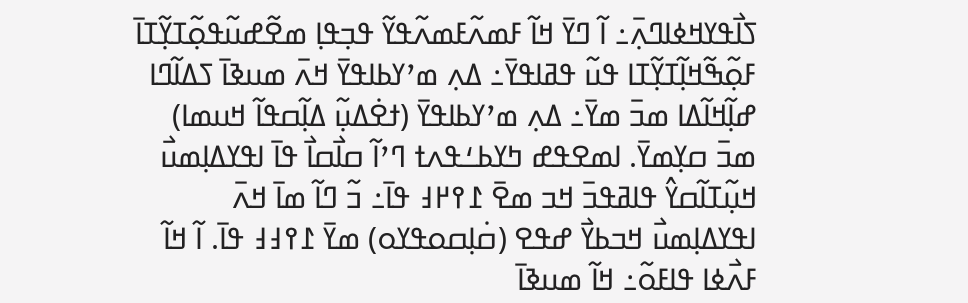ߖߊ߯ߟߌߞߦߊߣߍ߲߫߸ ߊ߬ ߣߌ߫ ߞߊ߬ ߓߘߍ߬ߓߘߍ߬ߟߌ߬ ߟߏ߲ߟߊ߲ ߘߐ߬ߝߎ߬ߟߋ߲߬ߠߌ߲߬ߠߊ߫ ߓߋ߲߬ߒ߬ߞߊ߲߬ߠߌ߲߬ߠߊ ߟߎ߬ ߟߥߊߟߌ߫߸ ߡߍ߲ ߘߴߌߕߊߟߌ߫ ߞߍ߫ ߘߎߢߊ߫ ߖߡߊ߬ߣߊ ߝߊ߲߬ߞߊ߬ߡߊ ߘߏ߫ ߘߌ߫߸ ߡߍ߲ ߘߴߌߕߊߟߌ߫ (ߙߐ߭ߡߎ߲߬ ߡߊ߲߬ߛߟߊ߬ ߞߎߘߊ) ߘߏ߫ ߛߌ߲ߘߌ߫. ߊߘߐߟߝ ߤߌߕߑߟߍߙ ߣߴߊ߬ ߛߊ߯ߛߊ߯ ߟߊ߫ ߊߟߌߡߊ߲ߘߎ߯ ߞߎ߲߬ߠߊ߬ߛߌ߮ ߟߊߥߟߏ߫ ߞߏ ߘߐ߫ ߁߉߂߃ ߟߊ߫߸ ߏ߬ ߣߊ߬ ߘߊ߫ ߞߍ߫ ߊߟߌߡߊ߲ߘߎ߯ ߞߏߕߌ߯ ߝߟߐ (ߛ߭ߊ߲ߛߋߟߌߋ) ߘߌ߫ ߁߉߃߃ ߟߊ߫. ߊ߬ ߞߊ߬ ߓߍ߯ߦߊ ߟߊߓߋ߬߸ ߞߊ߬ ߘߎߢߊ߫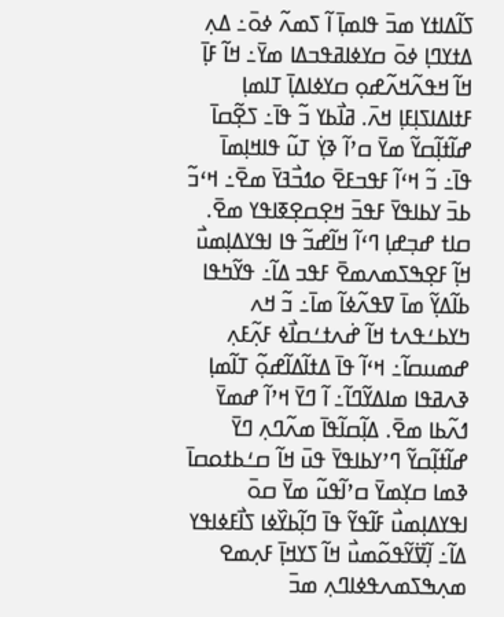ߖߊ߬ߡߊߙߌ ߘߏ߫ ߟߊߘߊ߲߫ ߊ߬ ߖߘߍ߬ ߦߋ߫߸ ߡߍ߲ ߡߙߌߣߊ߲ ߦߋ߫ ߛߌߦߊߥߟߏߡߊ ߘߌ߫߸ ߞߊ߬ ߓߊ߲߫ ߞߊ߬ ߞߟߍ߬ߞߍ߬ߝߋ߲ ߛߌߦߊߡߊ߲߫ ߠߊߘߊ߲ ߓߙߊߡߊߖߊ߲ߓߊ߲ ߞߍ߫. ߥߊ߯ߕߌ ߏ߬ ߟߊ߫߸ ߖߐ߲߬ߛߊ߫ ߝߊ߬ߙߊ߲߬ߛߌ߬ ߘߌ߫ ߛߴߊ߬ ߢߌ߲߭ ߠߎ߬ ߟߊߞߊ߲ߘߊ߫ ߟߊ߫߸ ߏ߬ ߞߵߊ߬ ߓߟߏߓߐ߫ ߋߗߏ߯ߔߌ߫ ߘߐ߫߸ ߞߵߏ߬ ߕߏ߫ ߌߕߊߟߌ߫ ߓߟߏ߫ ߞߐ߲ߛߐ߲ߧߊߟߌ ߘߐ߫. ߛߊߙ ߝߏ߲ߝߊ߲ ߣߵߊ߬ ߞߊ߬ߝߏ߬ ߟߊ ߊߟߌߡߊ߲ߘߎ߯ ߞߊ߲߬ ߓߐ߲ߒߖߘߍߘߐ߫ ߓߟߏ ߡߊ߬߸ ߟߌ߬ߤߟߊ ߕߊ߬ߡߌ߲߬ ߘߊ߫ ߜߟߍ߬ߦߊ߬ ߘߊ߫߸ ߏ߬ ߞߍ ߤߌߕߑߟߍߙ ߞߊ߬ ߝ߭ߍߙߑߛߊ߯ߦ ߓߍ߲߬ߓߍ߲ ߝߘߎߛߊ߬߸ ߞߵߊ߬ ߟߊ߫ ߡߙߊ߬ߡߊ߬ߝߋ߲߬ ߠߊ߬ߘߊ߲ ߢߍߥߟߊ ߘߊߡߌ߬ߣߊ߬߸ ߊ߬ ߣߌ߫ ߞߴߊ߬ ߝߘߌ߫ ߗߍ߬ߕߊ ߘߐ߫. ߡߊ߲߬ߛߊ߬ߟߊ߫ ߘߍ߬ߣߍ߲ ߣߌ߫ ߝߊ߬ߙߊ߲߬ߛߌ߬ ߣߴߌߕߊߟߌ߫ ߟߎ߫ ߞߊ߬ ߛߑߕߙߋߛߊ߫ ߢߘߊ ߛߌ߲ߘߌ߫ ߛߴߊ߬ߟߎ߬ ߘߌ߫ ߛߋ߫ ߊߟߌߡߊ߲ߘߎ߯ ߓߊ߬ߟߌ߬ ߟߊ߫ ߣߊ߲߬ߕߌ߰ߦߊ ߖߊ߯ߓߦߊߟߌ ߡߊ߬߸ ߊ߲߬ߜ߳ߌ߬ߟߋ߬ߘߎ߯ ߞߊ߬ ߖߌߞߊ߲߫ ߓߍ߲ߘߐ ߘߍ߲ߒߖߘߍߟߦߊߣߍ߲ ߘߏ߫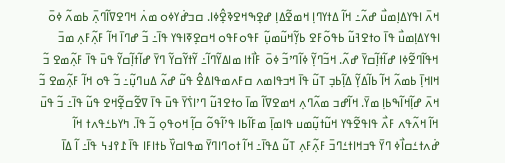ߞߍ߫ ߊߟߌߡߊ߲ߘߎ߯ ߝߍ߬߸ ߞߊ߬ ߡߙߌߣߊ߲ ߞߘߐ߬ߡߊ߲ ߝߐ߲ߒߞߐߢߐ߲߮ߦߊ. ߛߏߝ߭ߌߦߋ ߘߍ߭ ߞߣߐߜߊ߬ߣߍ߲߫ ߕߘߍ߬ ߦߋ߫ ߊߟߌߡߊ߲ߘߎ߯ ߟߊ߫ ߋߙߐߔߎ߬ ߕߟߋ߬ߓߐ ߕߌ߲߬ߞߎ߬ߘߎ߲߬ ߓߟߋߓߟߋ ߞߛߐ߲ߧߊߟߌ ߟߊ߫߸ ߏ߬ ߝߣߊ߫ ߞߊ߬ ߓߍ߲߬ߓߍ߲ ߘߏ߫ ߞߟߊ߬ߣߐ߬ߦߊ ߝߊ߬ߙߊ߲߬ߛߌ߫ ߝߍ߬. ߞߏ߬ߣߌ߲߬ ߦߊ߬ߣߴߏ߬ ߦߋ߫ ߓߊ߯ߙߊ ߘߊߡߌ߬ߣߊ߬߸ ߌ߬ߙߌ߬ߛߌ߬ ߣߌ߫ ߝߊ߬ߙߊ߲߬ߛߌ߬ ߟߎ߫ ߟߊ߫ ߓߍ߲߬ߘߐ ߏ߬ ߞߊߞߊ߲߫ ߕߘߍ߬ ߞߊ߬ ߕߊ߬ߡߌ߲߬ ߡߊ߲߬ߕߏ߲ ߠߎ߬ ߟߊ߫ ߞߏߟߊߘߍ ߛߓߍߘߟߊߡߐ߮ ߟߎ߬ ߝߍ߬ ߡߎߣߎ߲߬߸ ߏ߬ ߟߋ ߞߊ߬ ߓߍ߲߬ߘߐ ߏ߬ ߞߍ߫ ߝߊ߲߬ߞߊ߬ߒߕߊ߲ ߘߌ߫. ߞߊ߬ߝߏ ߘߍ߬ߣߍ߲ ߞߘߐߜߊ߬ ߘߊ߫ ߋߙߐߔߎ߬ ߣߴߊߖ߭ߌ߫ ߟߎ߫ ߟߊ߫ ߜߐ߬ߛߐ߲߬ߞߐ ߟߎ߬ ߟߊ߫߸ ߏ߬ ߟߎ߫ ߞߊ߬ ߞߍ߬ߟߍ ߓߍ߯ ߟߊߟߐ߬ߟߌ ߞߎ߬ߙߎ߲߬ߘߎ ߟߊߘߊ߲߫ ߘߓߊ߬ߕߊ ߟߴߊ߬ߟߋ߬ ߛߊ߲߬ ߞߋߟߋ߲ ߏ߬ ߟߊ߫. ߤߌߕߑߟߍߙ ߞߊ߬ ߝ߭ߍߙߑߛߊ߯ߦ ߣߌ߫ ߟߏߞߊߙߑߣߏ߫ ߓߍ߲߬ߓߍ߲ ߠߎ߬ ߡߟߊ߫߸ ߞߊ߬ ߙߋߣߊߣߌ߫ ߘߟߊߛߌ߰ ߕߙߊߓߊ ߟߊ߫ ߁߉߃߆ ߟߊ߫߸ ߊ߬ ߡߊ߫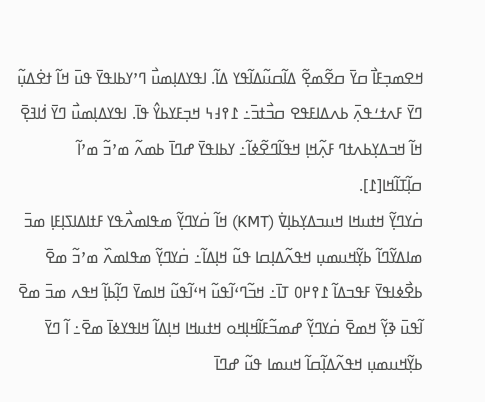ߞߐߘߏ߲ߓߊ߯ ߛߌ߫ ߛߐ߬ߘߐ߲߬ ߡߊ߬ߛߎ߬ߡߊ߬ߟߌ ߡߊ߬. ߊߟߌߡߊ߲ߘߎ߯ ߣߴߌߕߊߟߌ߫ ߟߎ߫ ߞߊ߬ ߙߐ߭ߡߎ߲߬ ߣߌ߫ ߓߍߙߑߟߍ߲߫ ߕߍߡߊߓߟߐ ߛߏ߯ߙߏ߫߸ ߁߉߃߆ ߞߏ߲ߓߌߕߌ߮ ߟߊ߫. ߊߟߌߡߊ߲ߘߎ߯ ߣߌ߫ ߗ߭ߊߔߐ߲߫ ߞߊ߬ ߞߏߡߌ߲ߕߍߙߣ ߓߍ߲߬ߞߊ߲ ߞߟߊ߬ߣߐ߬ߦߊ߬߸ ߌߕߊߟߌ߫ ߝߣߊ߫ ߕߘߍ߬ ߘߴߏ߬ ߘߴߊ߬ ߛߊ߲߬ߠߊ߬ߞߊ[߁].
ߛ߭ߌߣߌ߲߬ ߞߙߎߞߊ ߞߎߏߡߌ߲ߕߊ߲ߜ߭ (KMT) ߞߊ߬ ߛ߭ߌߣߌ߲߬ ߘߟߊߘߍ߯ߟߌ ߓߙߊߡߊߖߊ߲ߓߊ߲ ߘߏ߫ ߘߊߡߌ߬ߣߊ߬ ߕߌ߲߬ߞߎߘߎ߲ ߞߟߍ߬ߡߊ߲ߛߊ ߟߎ߬ ߞߊ߲ߡߊ߬߸ ߛ߭ߌߣߌ߲߬ ߘߟߊߘߍ߰ ߘߴߏ߬ ߘߐ߫ ߕߐ߯ߦߊߟߌ߫ ߓߟߏߡߊ߬ ߁߉߂߀ ߠߊ߫߸ ߞߏ߬ߣߵߊ߬ߟߎ߬ ߞߵߊ߬ߟߎ߬ ߞߊߘߌ߫ ߣߊ߲߬ߕߊ߲߬ ߞߟߍ ߘߏ߫ ߘߐ߫ ߊ߬ߟߎ߫ ߢߌ߲߬ ߞߘߐ߫ ߛ߭ߌߣߌ߲߬ ߝߘߏ߬ߓߊ߬ߞߊ߲ߞߋ ߞߙߎߞߊ ߞߊ߲ߡߊ߬ ߞߊߟߌߦߊ߫ ߘߐ߫߸ ߊ߬ ߣߌ߫ ߕߌ߲߬ߞߎߘߎ߲ ߞߟߍ߬ߡߊ߲߬ߛߊ߬ ߞߎߘߊ ߟߎ߬ ߝߣߊ߫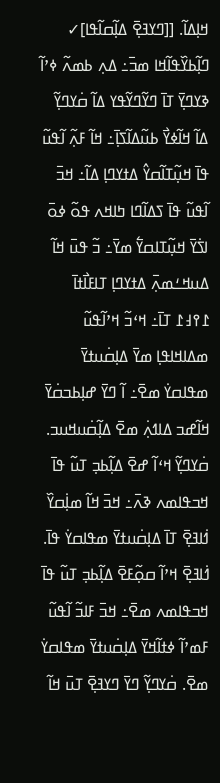ߞߊ߲ߡߊ߬. [[ߣߌߔߐ߲߫ ߡߊ߲߬ߛߊ߬ߟߊ]✓ ߣߊ߲߬ߕߌ߰ߟߊ߬ߞߊ ߘߏ߫߸ ߡߍ߲ ߕߘߍ߬ ߦߴߊ߬ ߢߌߣߌ߲߫ ߠߊ߫ ߣߌ߬ߣߌ߬ߟߌ ߡߊ߬ ߛ߭ߌߣߌ߲߬ ߡߊ߬ ߞߊ߬ߦߌ߯ ߕߎ߬ߡߊ߬ߖߊ߲߫߸ ߞߊ߬ ߓߍ߲߬ ߊ߬ߟߎ߬ ߟߊ߫ ߞߎ߲߬ߠߊ߬ߛߌ߮ ߡߙߌߣߊ߲ ߡߊ߬߸ ߞߏ߫ ߊ߬ߟߎ߬ ߟߊ߫ ߖߡߊ߬ߣߊ ߤߊߞߍ ߟߋ߬ ߦߋ߫ ߊߖ߭ߌ߫ ߞߎ߲߬ߠߊߛߌ߱ ߘߌ߫߸ ߏ߬ ߟߎ߫ ߞߊ߬ ߡߎߞߑߘߍ߲߫ ߡߙߌߣߊ߲ ߠߊߓߊ߯ߙߊ߫ ߁߉߃߁ ߠߊ߫߸ ߞߵߏ߬ ߞߴߊ߬ߟߎ߬ ߘߡߊߞߊߟߊ߲ ߘߌ߫ ߡߊ߲ߛ߭ߎߙߌ߫ ߘߟߊߛߌ߭ ߘߐ߫߸ ߊ߬ ߣߌ߫ ߝߊ߲ߕߏߛ߭ߌ߫ ߞߊ߬ߝߏ ߡߊߗߍ߲߭ ߘߐ߫ ߡߊ߲߬ߛ߭ߎߞߎߏ. ߛ߭ߌߣߌ߲߬ ߞߵߊ߬ ߝߐ߫ ߡߊ߲߬ߕߏ߲ ߠߎ߬ ߟߊ߫ ߞߏߟߊߘߍ ߢߍ߫߸ ߞߏ߫ ߞߊ߬ ߘߊ߲߭ߛߌ߰ ߗ߭ߊߔߐ߲߫ ߠߊ߫ ߡߊ߲ߛ߭ߎߙߌ߫ ߘߟߊߛߌ߭ ߟߊ߫. ߗ߭ߊߔߐ߲߫ ߞߴߊ߬ ߛߋ߲߬ߓߐ߫ ߡߊ߲߬ߕߏ߲ ߠߎ߬ ߟߊ߫ ߞߏߟߊߘߍ ߘߐ߫߸ ߞߏ߫ ߓߊߏ߬ ߊ߬ߟߎ߬ ߓߘߴߊ߬ ߦߙߊ߬ߞߌ߫ ߡߊ߲ߛ߭ߎߙߌ߫ ߘߟߊߛߌ߭ ߘߐ߫. ߛ߭ߌߣߌ߲߬ ߣߌ߫ ߣߌߔߐ߲߫ ߠߎ߫ ߞߊ߬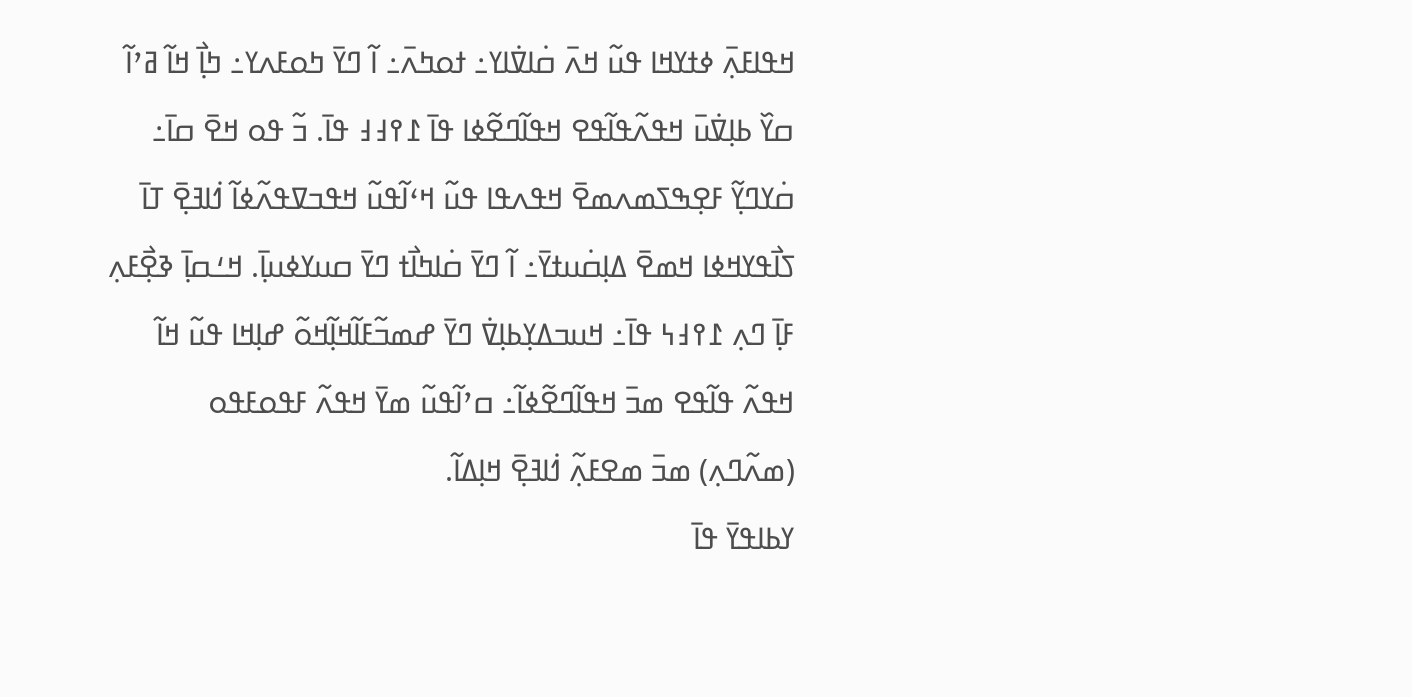ߞߟߊߓߍ߲߫ ߦߙߌߞߊ ߟߎ߬ ߞߍ߫ ߛ߭ߊߜ߭ߊߌ߸ ߙߋߤߍ߫߸ ߊ߬ ߣߌ߫ ߤߋߓߍߌ߸ ߤߊ߲߯ ߞߊ߬ ߥߴߊ߬ ߛߌ߰ ߕߊ߲ߜ߭ߎ߫ ߞߟߍ߬ߟߊ߬ߟߐ ߞߟߊ߬ߣߐ߬ߦߊ ߟߊ߫ ߁߉߃߃ ߟߊ߫. ߏ߬ ߟߋ ߞߐ߫ ߛߊ߫߸ ߛ߭ߌߣߌ߲߬ ߓߐ߲ߒߖߘߍߘߐ߫ ߞߟߍߟߊ ߟߎ߬ ߞߵߊ߬ߟߎ߬ ߞߟߏߜߟߍ߬ߦߊ߬ ߗ߭ߊߔߐ߲߫ ߠߊ߫ ߖߊ߯ߟߌߞߦߊ ߞߘߐ߫ ߡߊ߲ߛ߭ߎߙߌ߫߸ ߊ߬ ߣߌ߫ ߛ߭ߊߤߊ߯ߙ ߣߌ߫ ߛߎߌߦߎߊ߲߫. ߞߑߛߊ߲߫ ߢߐ߲߯ߓߍ߲ ߓߊ߲߫ ߣߍ߲ ߁߉߃߆ ߟߊ߫߸ ߞߎߏߡߌ߲ߕߊ߲ߜ߭ ߣߌ߫ ߝߘߏ߬ߓߊ߬ߞߊ߲߬ߞߋ߬ ߝߊ߲ߞߊ ߟߎ߬ ߞߊ߬ ߞߟߍ߬ ߟߊ߬ߟߐ ߘߏ߫ ߞߟߊ߬ߣߐ߬ߦߊ߬߸ ߛߴߊ߬ߟߎ߬ ߘߌ߫ ߞߟߍ߬ ߓߟߋߓߟߋ (ߘߍ߬ߣߍ߲) ߘߏ߫ ߘߐߓߍ߲߬ ߗ߭ߊߔߐ߲߫ ߞߊ߲ߡߊ߬.
ߌߕߊߟߌ߫ ߟߊ߫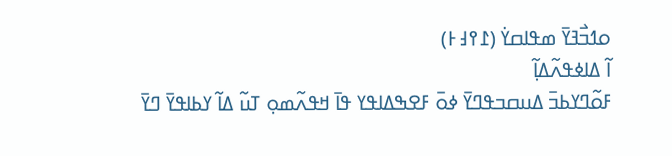ߋߗߏ߯ߔߌ߫ ߘߟߊߛߌ߭ (߁߉߃߅)
ߊ߬ ߡߊߦߟߍ߬ߡߊ߲߬
ߓߋ߬ߣߌߕߏ߫ ߡߎߛߏߟߣߌ߫ ߦߋ߫ ߓߐߒߡߊߟߌ ߟߊ߫ ߞߟߍ߬ߘߋ߲ ߠߎ߬ ߡߊ߬ ߌߕߊߟߌ߫ ߣߌ߫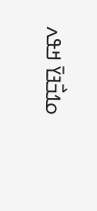ߋߗߏ߯ߔߌ߫ ߞߟߍ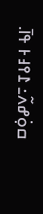ߛߋ߲߭ߝߍ߬߸ ߁߉߃߅ ߟߊ߫.